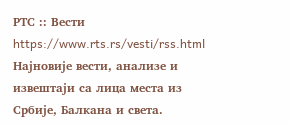РТС :: Вести https://www.rts.rs/vesti/rss.html Најновије вести, анализе и извештаји са лица места из Србије, Балкана и света.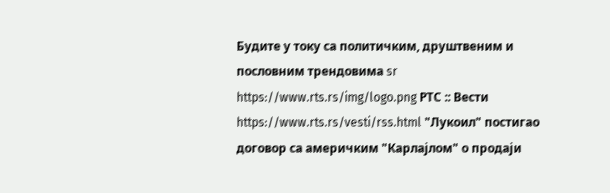Будите у току са политичким, друштвеним и пословним трендовима sr https://www.rts.rs/img/logo.png РТС :: Вести https://www.rts.rs/vesti/rss.html "Лукоил" постигао договор са америчким "Карлајлом" о продаји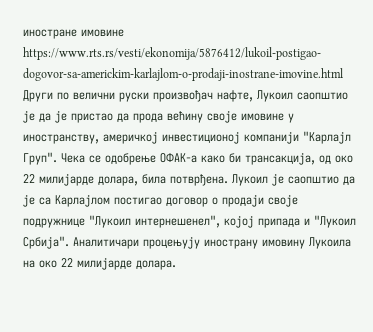иностране имовине https://www.rts.rs/vesti/ekonomija/5876412/lukoil-postigao-dogovor-sa-americkim-karlajlom-o-prodaji-inostrane-imovine.html Други по велични руски произвођач нафте, Лукоил саопштио је да је пристао да прода већину своје имовине у иностранству, америчкој инвестиционој компанији "Карлајл Груп". Чека се одобрење ОФАК-а како би трансакција, од око 22 милијарде долара, била потврђена. Лукоил је саопштио да је са Карлајлом постигао договор о продаји своје подружнице "Лукоил интернешенел", којој припада и "Лукоил Србија". Аналитичари процењују инострану имовину Лукоила на око 22 милијарде долара.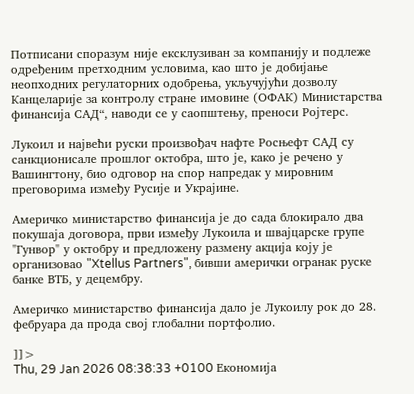Потписани споразум није ексклузиван за компанију и подлеже одређеним претходним условима, као што је добијање неопходних регулаторних одобрења, укључујући дозволу Канцеларије за контролу стране имовине (ОФАК) Министарства финансија САД“, наводи се у саопштењу, преноси Ројтерс.

Лукоил и највећи руски произвођач нафте Росњефт САД су санкционисале прошлог октобра, што је, како је речено у Вашингтону, био одговор на спор напредак у мировним преговорима између Русије и Украјине.

Америчко министарство финансија је до сада блокирало два покушаја договора, први између Лукоила и швајцарске групе "Гунвор" у октобру и предложену размену акција коју је организовао "Xtellus Partners", бивши амерички огранак руске банке ВТБ, у децембру.

Америчко министарство финансија дало је Лукоилу рок до 28. фебруара да прода свој глобални портфолио.

]]>
Thu, 29 Jan 2026 08:38:33 +0100 Економија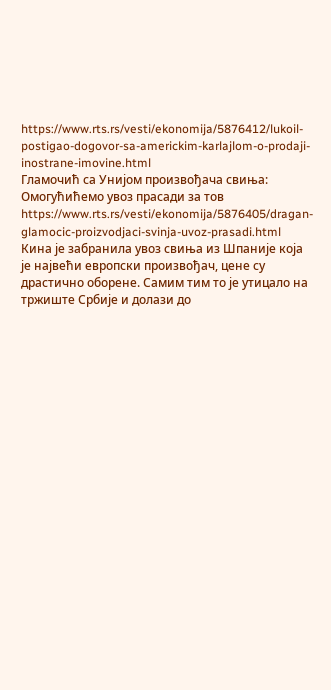https://www.rts.rs/vesti/ekonomija/5876412/lukoil-postigao-dogovor-sa-americkim-karlajlom-o-prodaji-inostrane-imovine.html
Гламочић са Унијом произвођача свиња: Омогућићемо увоз прасади за тов https://www.rts.rs/vesti/ekonomija/5876405/dragan-glamocic-proizvodjaci-svinja-uvoz-prasadi.html Кина је забранила увоз свиња из Шпаније која је највећи европски произвођач, цене су драстично оборене. Самим тим то је утицало на тржиште Србије и долази до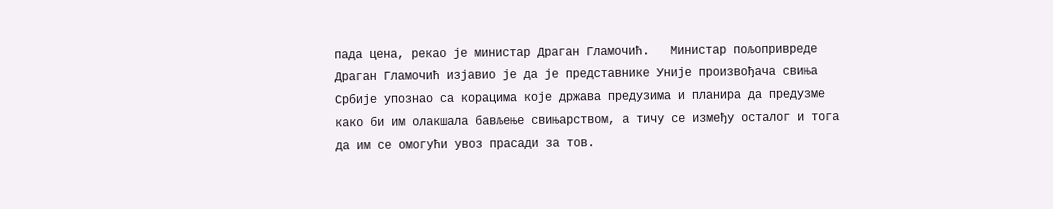пада цена, рекао је министар Драган Гламочић.   Министар пољопривреде Драган Гламочић изјавио је да је представнике Уније произвођача свиња Србије упознао са корацима које држава предузима и планира да предузме како би им олакшала бављење свињарством, а тичу се између осталог и тога да им се омогући увоз прасади за тов.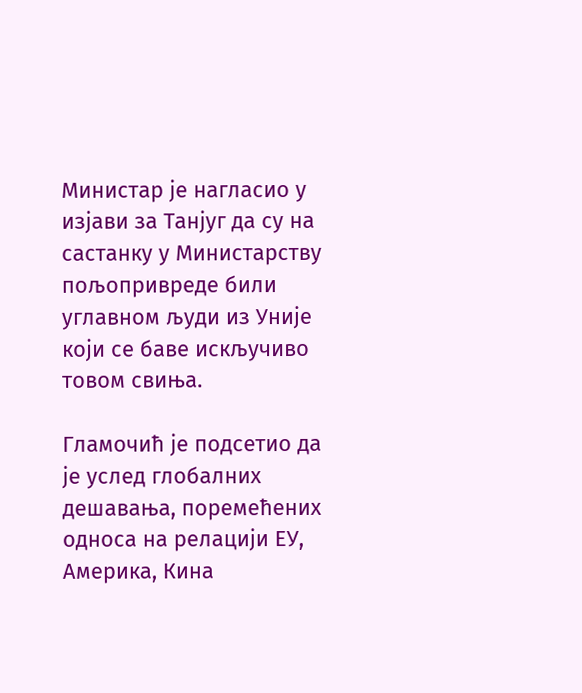Министар је нагласио у изјави за Танјуг да су на састанку у Министарству пољопривреде били углавном људи из Уније који се баве искључиво товом свиња.

Гламочић је подсетио да је услед глобалних дешавања, поремећених односа на релацији ЕУ, Америка, Кина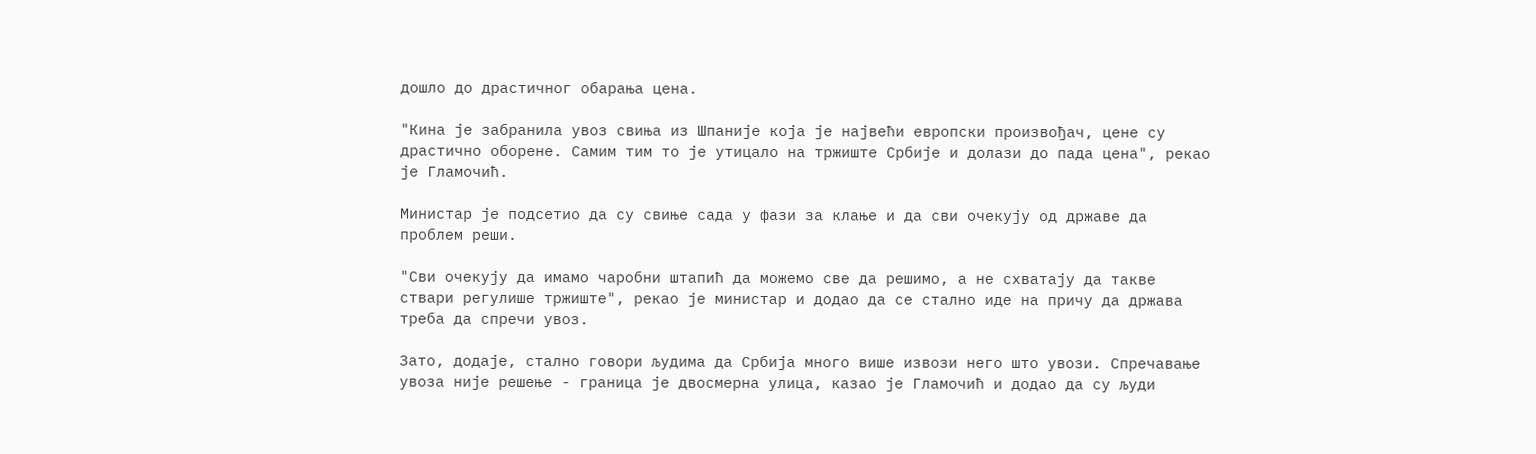дошло до драстичног обарања цена.

"Кина је забранила увоз свиња из Шпаније која је највећи европски произвођач, цене су драстично оборене. Самим тим то је утицало на тржиште Србије и долази до пада цена", рекао је Гламочић.

Министар је подсетио да су свиње сада у фази за клање и да сви очекују од државе да проблем реши.

"Сви очекују да имамо чаробни штапић да можемо све да решимо, а не схватају да такве ствари регулише тржиште", рекао је министар и додао да се стално иде на причу да држава треба да спречи увоз.

Зато, додаје, стално говори људима да Србија много више извози него што увози. Спречавање увоза није решење - граница је двосмерна улица, казао је Гламочић и додао да су људи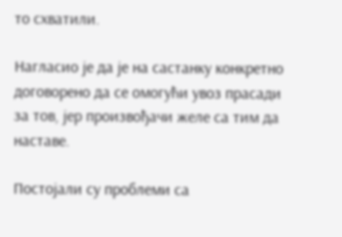то схватили.

Нагласио је да је на састанку конкретно договорено да се омогући увоз прасади за тов, јер произвођачи желе са тим да наставе.

Постојали су проблеми са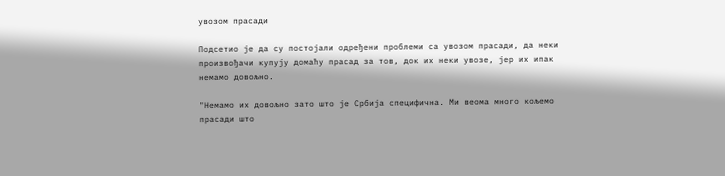увозом прасади

Подсетио је да су постојали одређени проблеми са увозом прасади, да неки произвођачи купују домаћу прасад за тов, док их неки увозе, јер их ипак немамо довољно.

"Немамо их довољно зато што је Србија специфична. Ми веома много кољемо прасади што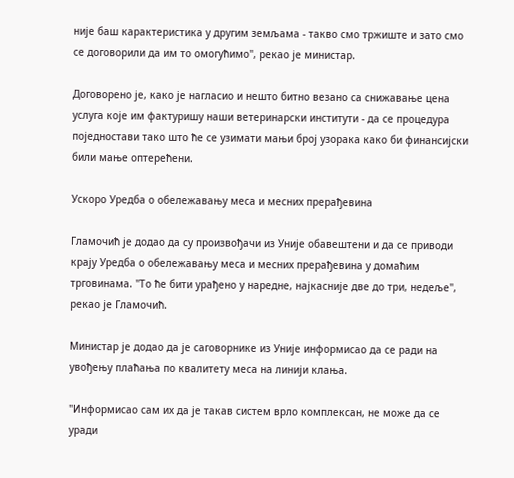није баш карактеристика у другим земљама - такво смо тржиште и зато смо се договорили да им то омогућимо", рекао је министар.

Договорено је, како је нагласио и нешто битно везано са снижавање цена услуга које им фактуришу наши ветеринарски институти - да се процедура поједностави тако што ће се узимати мањи број узорака како би финансијски били мање оптерећени.

Ускоро Уредба о обележавању меса и месних прерађевина

Гламочић је додао да су произвођачи из Уније обавештени и да се приводи крају Уредба о обележавању меса и месних прерађевина у домаћим трговинама. "То ће бити урађено у наредне, најкасније две до три, недеље", рекао је Гламочић.

Министар је додао да је саговорнике из Уније информисао да се ради на увођењу плаћања по квалитету меса на линији клања.

"Информисао сам их да је такав систем врло комплексан, не може да се уради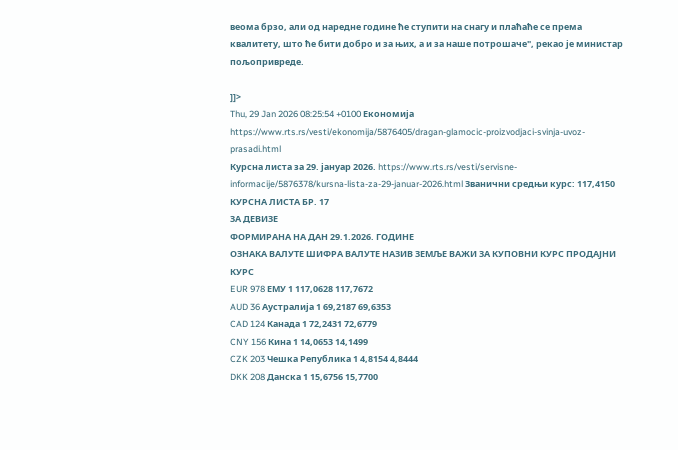веома брзо, али од наредне године ће ступити на снагу и плаћаће се према квалитету, што ће бити добро и за њих, а и за наше потрошаче", рекао је министар пољопривреде.

]]>
Thu, 29 Jan 2026 08:25:54 +0100 Економија https://www.rts.rs/vesti/ekonomija/5876405/dragan-glamocic-proizvodjaci-svinja-uvoz-prasadi.html
Курсна листа за 29. јануар 2026. https://www.rts.rs/vesti/servisne-informacije/5876378/kursna-lista-za-29-januar-2026.html Званични средњи курс: 117,4150
КУРСНА ЛИСТА БР. 17
ЗА ДЕВИЗЕ
ФОРМИРАНА НА ДАН 29.1.2026. ГОДИНЕ
ОЗНАКА ВАЛУТЕ ШИФРА ВАЛУТЕ НАЗИВ ЗЕМЉЕ ВАЖИ ЗА КУПОВНИ КУРС ПРОДАЈНИ КУРС
EUR 978 ЕМУ 1 117,0628 117,7672
AUD 36 Аустралија 1 69,2187 69,6353
CAD 124 Канада 1 72,2431 72,6779
CNY 156 Кина 1 14,0653 14,1499
CZK 203 Чешка Република 1 4,8154 4,8444
DKK 208 Данска 1 15,6756 15,7700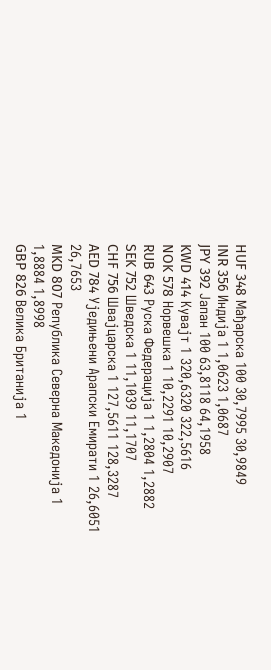HUF 348 Мађарска 100 30,7995 30,9849
INR 356 Индија 1 1,0623 1,0687
JPY 392 Јапан 100 63,8118 64,1958
KWD 414 Кувајт 1 320,6320 322,5616
NOK 578 Норвешка 1 10,2291 10,2907
RUB 643 Руска Федерација 1 1,2804 1,2882
SEK 752 Шведска 1 11,1039 11,1707
CHF 756 Швајцарска 1 127,5611 128,3287
AED 784 Уједињени Арапски Емирати 1 26,6051 26,7653
MKD 807 Република Северна Македонија 1 1,8884 1,8998
GBP 826 Велика Британија 1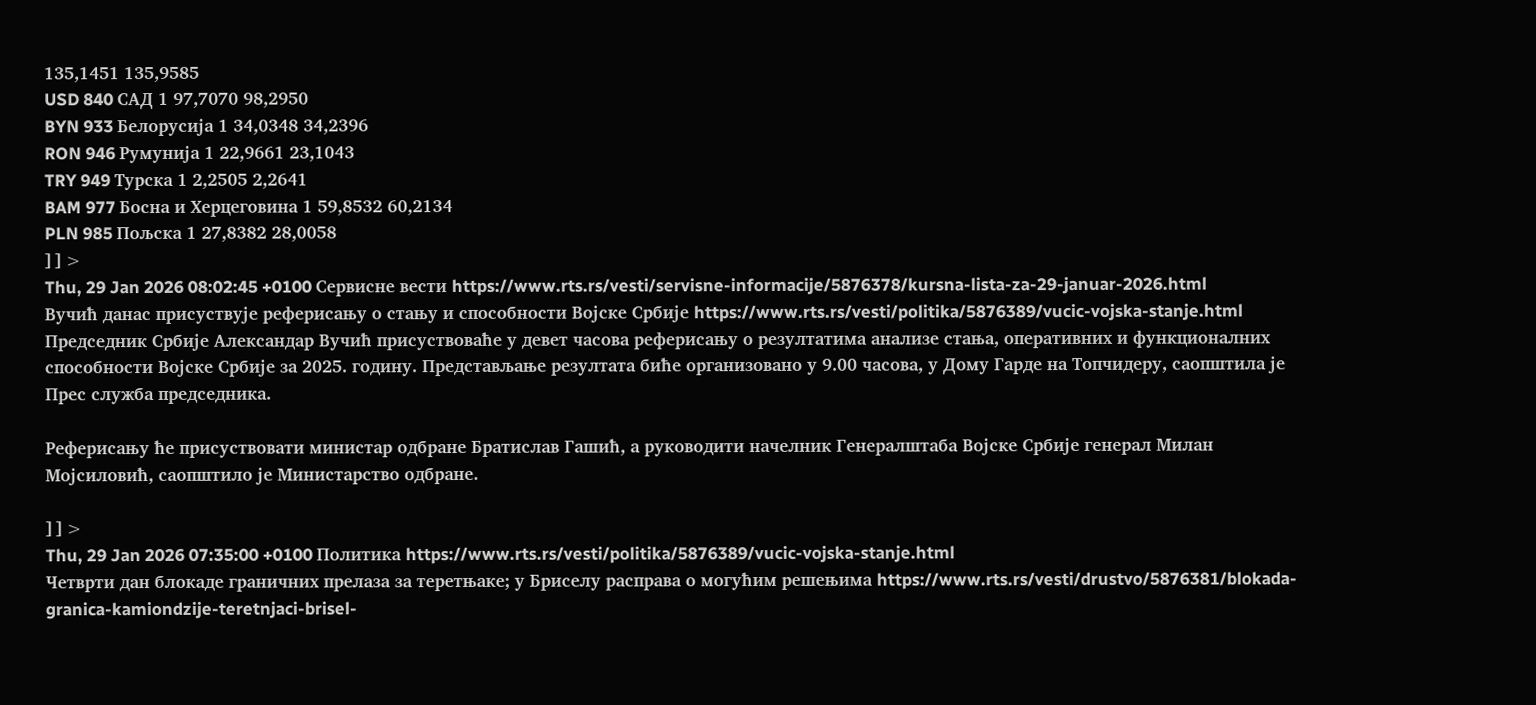135,1451 135,9585
USD 840 САД 1 97,7070 98,2950
BYN 933 Белорусија 1 34,0348 34,2396
RON 946 Румунија 1 22,9661 23,1043
TRY 949 Турска 1 2,2505 2,2641
BAM 977 Босна и Херцеговина 1 59,8532 60,2134
PLN 985 Пољска 1 27,8382 28,0058
]]>
Thu, 29 Jan 2026 08:02:45 +0100 Сервисне вести https://www.rts.rs/vesti/servisne-informacije/5876378/kursna-lista-za-29-januar-2026.html
Вучић данас присуствује реферисању о стању и способности Војске Србије https://www.rts.rs/vesti/politika/5876389/vucic-vojska-stanje.html Председник Србије Александар Вучић присуствоваће у девет часова реферисању о резултатима анализе стања, оперативних и функционалних способности Војске Србије за 2025. годину. Представљање резултата биће организовано у 9.00 часова, у Дому Гарде на Топчидеру, саопштила је Прес служба председника.

Реферисању ће присуствовати министар одбране Братислав Гашић, а руководити начелник Генералштаба Војске Србије генерал Милан Мојсиловић, саопштило је Министарство одбране.

]]>
Thu, 29 Jan 2026 07:35:00 +0100 Политика https://www.rts.rs/vesti/politika/5876389/vucic-vojska-stanje.html
Четврти дан блокаде граничних прелаза за теретњаке; у Бриселу расправа о могућим решењима https://www.rts.rs/vesti/drustvo/5876381/blokada-granica-kamiondzije-teretnjaci-brisel-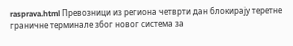rasprava.html Превозници из региона четврти дан блокирају теретне граничне терминале због новог система за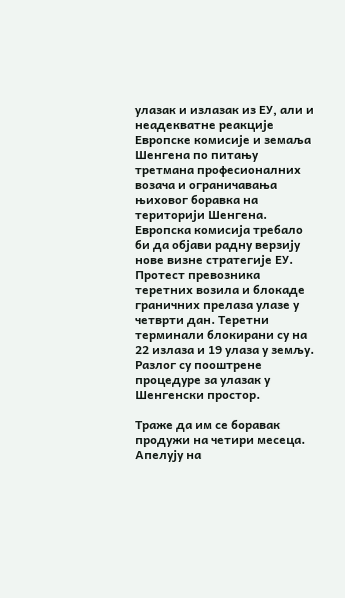улазак и излазак из ЕУ, али и неадекватне реакције Европске комисије и земаља Шенгена по питању третмана професионалних возача и ограничавања њиховог боравка на територији Шенгена. Европска комисија требало би да објави радну верзију нове визне стратегије ЕУ. Протест превозника теретних возила и блокаде граничних прелаза улазе у четврти дан. Теретни терминали блокирани су на 22 излаза и 19 улаза у земљу. Разлог су пооштрене процедуре за улазак у Шенгенски простор.

Траже да им се боравак продужи на четири месеца. Апелују на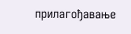прилагођавање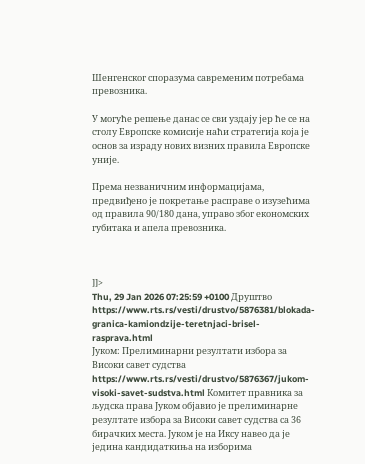Шенгенског споразума савременим потребама превозника.

У могуће решење данас се сви уздају јер ће се на столу Европске комисије наћи стратегија која је основ за израду нових визних правила Европске уније.

Према незваничним информацијама, предвиђено је покретање расправе о изузећима од правила 90/180 дана, управо због економских губитака и апела превозника.



]]>
Thu, 29 Jan 2026 07:25:59 +0100 Друштво https://www.rts.rs/vesti/drustvo/5876381/blokada-granica-kamiondzije-teretnjaci-brisel-rasprava.html
Јуком: Прелиминарни резултати избора за Високи савет судства https://www.rts.rs/vesti/drustvo/5876367/jukom-visoki-savet-sudstva.html Комитет правника за људска права Јуком објавио је прелиминарне резултате избора за Високи савет судства са 36 бирачких места. Јуком је на Иксу навео да је једина кандидаткиња на изборима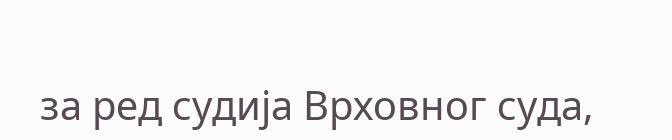за ред судија Врховног суда,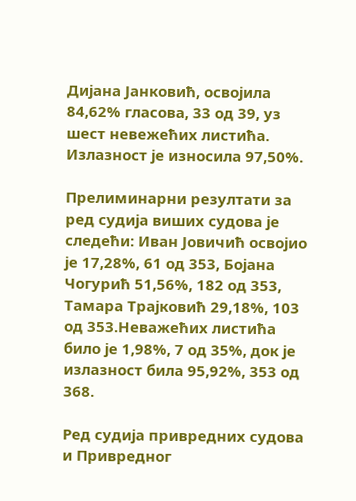Дијана Јанковић, освојила 84,62% гласова, 33 од 39, уз шест невежећих листића. Излазност је износила 97,50%.

Прелиминарни резултати за ред судија виших судова је следећи: Иван Јовичић освојио је 17,28%, 61 од 353, Бојана Чогурић 51,56%, 182 од 353, Тамара Трајковић 29,18%, 103 од 353.Неважећих листића било је 1,98%, 7 од 35%, док је излазност била 95,92%, 353 од 368.

Ред судија привредних судова и Привредног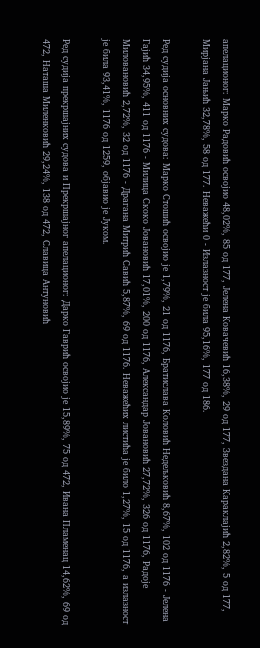апелационог: Марко Радовић освојио 48,02%, 85 од 177, Јелена Ковачевић 16,38%, 29 од 177, Звездана Караклајић 2,82%, 5 од 177, Мирјана Јањић 32,78%, 58 од 177. Неважећи 0 - Излазност је била 95,16%, 177 од 186.

Ред судија основних судова: Марко Стошић освојио је 1,79%, 21 од 1176, Братислава Коловић Недељковић 8,67%, 102 од 1176 - Јелена Гајић 34,95%, 411 од 1176 - Милица Скоко Јовановић 17,01%, 200 од 1176, Александар Јовановић 27,72%, 326 од 1176, Радоје Миловановић 2,72%, 32 од 1176 - Драгана Митрић Савић 5,87%, 69 од 1176. Неважећих листића је било 1,27%, 15 од 1176, а излазност је била 93,41%, 1176 од 1259, објавио је Јуком.

Ред судија прекршајних судова и Прекршајног апелационог: Дарко Гаврић освојио је 15,89%, 75 од 472, Ивана Пламенац 14,62%, 69 од 472, Наташа Миленковић 29,24%, 138 од 472, Славица Антуновић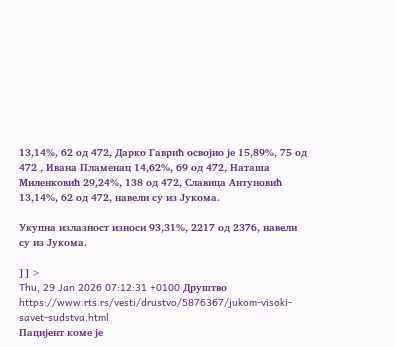13,14%, 62 од 472, Дарко Гаврић освојио је 15,89%, 75 од 472 , Ивана Пламенац 14,62%, 69 од 472, Наташа Миленковић 29,24%, 138 од 472, Славица Антуновић 13,14%, 62 од 472, навели су из Јукома.

Укупна излазност износи 93,31%, 2217 од 2376, навели су из Јукома.

]]>
Thu, 29 Jan 2026 07:12:31 +0100 Друштво https://www.rts.rs/vesti/drustvo/5876367/jukom-visoki-savet-sudstva.html
Пацијент коме је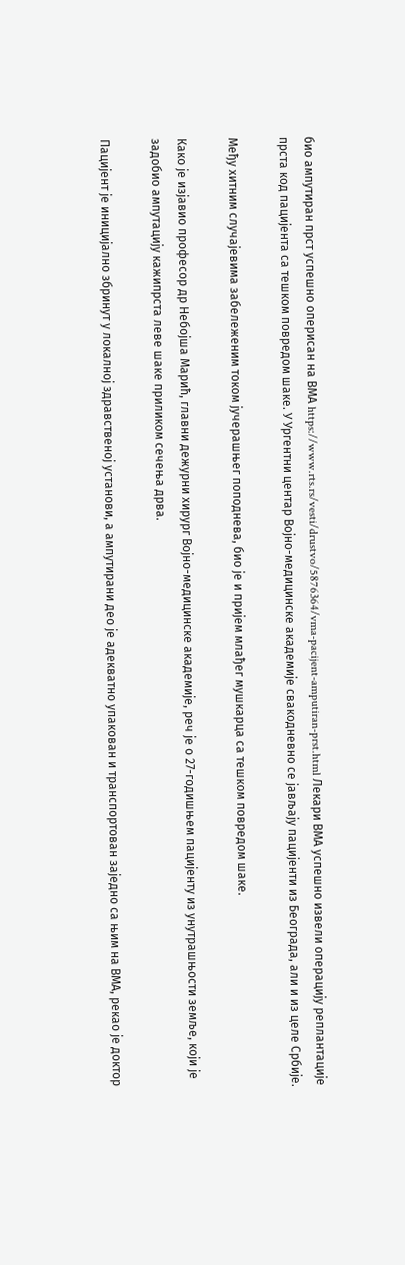био ампутиран прст успешно оперисан на ВМА https://www.rts.rs/vesti/drustvo/5876364/vma-pacijent-amputiran-prst.html Лекари ВМА успешно извели операцију реплантације прста код пацијента са тешком повредом шаке. У Ургентни центар Војно-медицинске академије свакодневно се јављају пацијенти из Београда, али и из целе Србије.

Међу хитним случајевима забележеним током јучерашњег поподнева, био је и пријем млађег мушкарца са тешком повредом шаке.

Како је изјавио професор др Небојша Марић, главни дежурни хирург Војно-медицинске академије, реч је о 27-годишњем пацијенту из унутрашњости земље, који је задобио ампутацију кажипрста леве шаке приликом сечења дрва.

Пацијент је иницијално збринут у локалној здравственој установи, а ампутирани део је адекватно упакован и транспортован заједно са њим на ВМА, рекао је доктор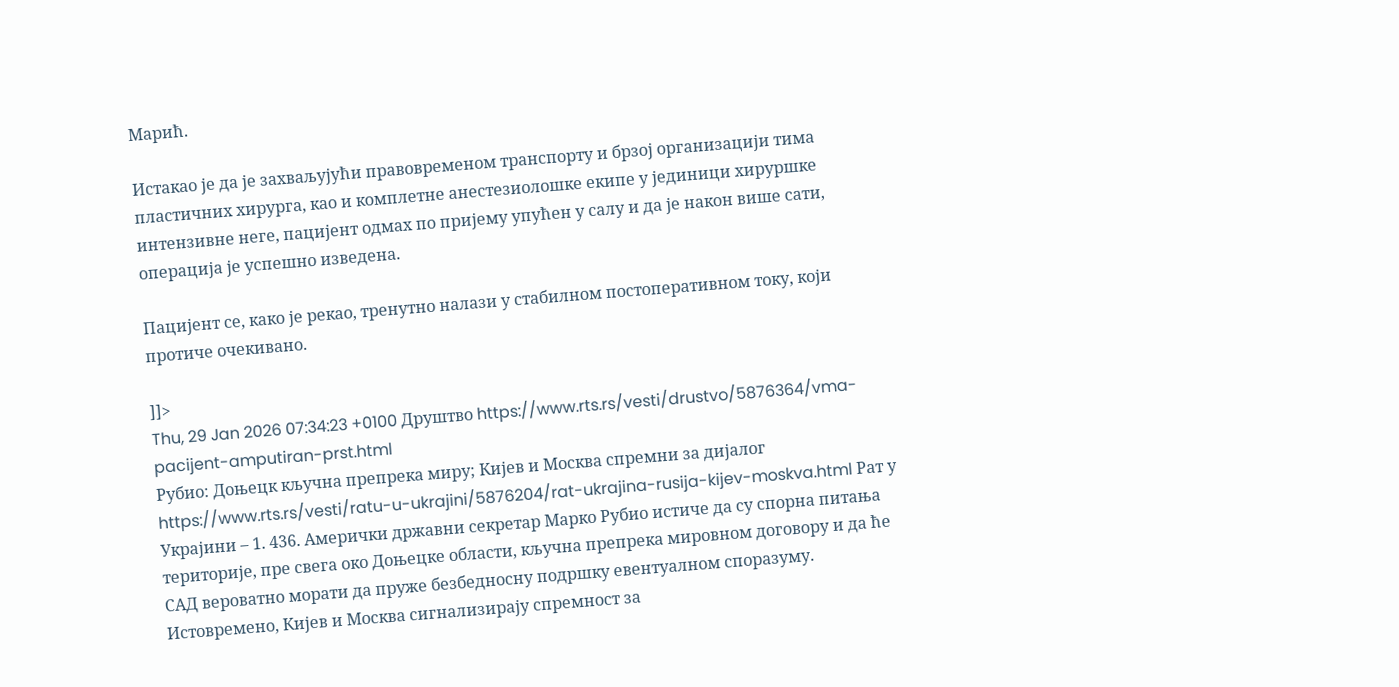Марић.

Истакао је да је захваљујући правовременом транспорту и брзој организацији тима пластичних хирурга, као и комплетне анестезиолошке екипе у јединици хируршке интензивне неге, пацијент одмах по пријему упућен у салу и да је након више сати, операција је успешно изведена.

Пацијент се, како је рекао, тренутно налази у стабилном постоперативном току, који протиче очекивано.

]]>
Thu, 29 Jan 2026 07:34:23 +0100 Друштво https://www.rts.rs/vesti/drustvo/5876364/vma-pacijent-amputiran-prst.html
Рубио: Доњецк кључна препрека миру; Кијев и Москва спремни за дијалог https://www.rts.rs/vesti/ratu-u-ukrajini/5876204/rat-ukrajina-rusija-kijev-moskva.html Рат у Украјини – 1. 436. Амерички државни секретар Марко Рубио истиче да су спорна питања територије, пре свега око Доњецке области, кључна препрека мировном договору и да ће САД вероватно морати да пруже безбедносну подршку евентуалном споразуму. Истовремено, Кијев и Москва сигнализирају спремност за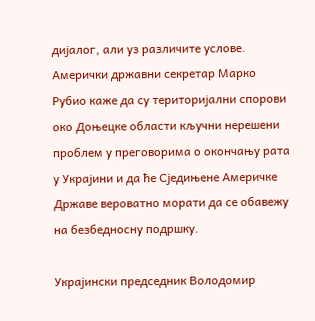дијалог, али уз различите услове. Амерички државни секретар Марко Рубио каже да су територијални спорови око Доњецке области кључни нерешени проблем у преговорима о окончању рата у Украјини и да ће Сједињене Америчке Државе вероватно морати да се обавежу на безбедносну подршку.

Украјински председник Володомир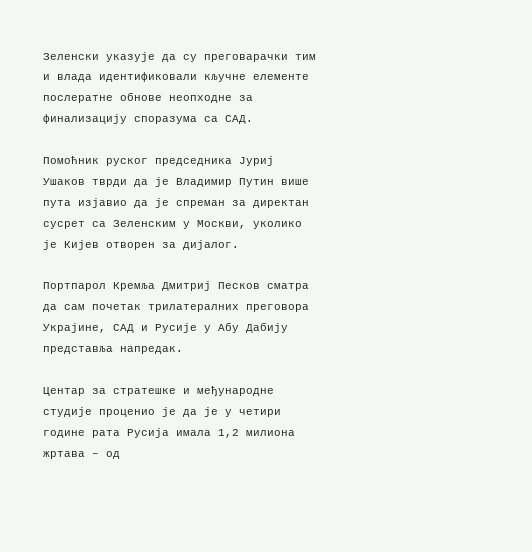Зеленски указује да су преговарачки тим и влада идентификовали кључне елементе послератне обнове неопходне за финализацију споразума са САД.

Помоћник руског председника Јуриј Ушаков тврди да је Владимир Путин више пута изјавио да је спреман за директан сусрет са Зеленским у Москви, уколико је Кијев отворен за дијалог.

Портпарол Кремља Дмитриј Песков сматра да сам почетак трилатералних преговора Украјине, САД и Русије у Абу Дабију представља напредак.

Центар за стратешке и међународне студије проценио је да је у четири године рата Русија имала 1,2 милиона жртава – од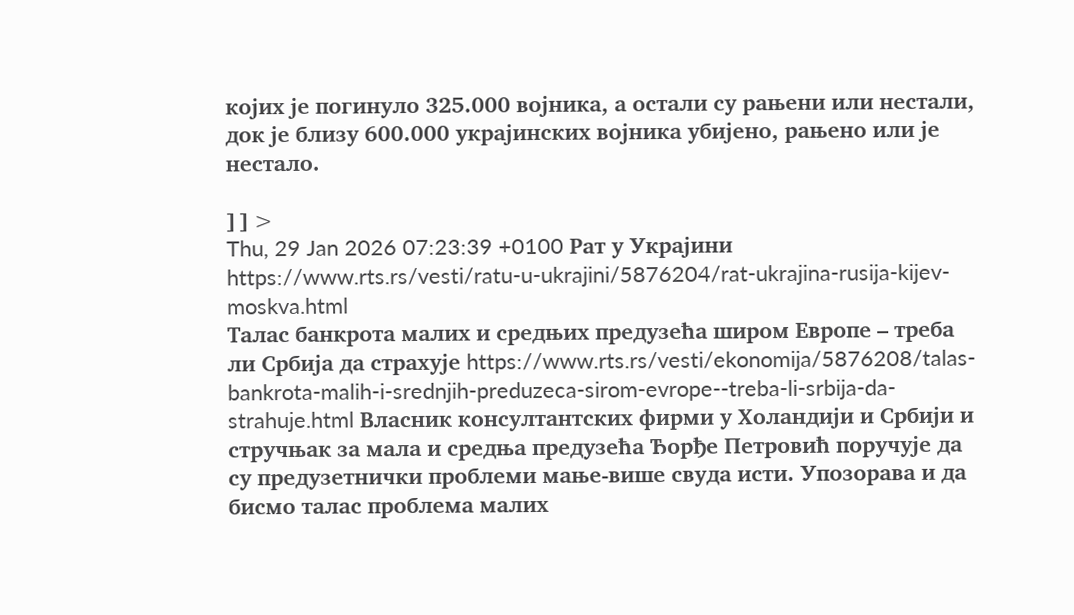којих је погинуло 325.000 војника, а остали су рањени или нестали, док је близу 600.000 украјинских војника убијено, рањено или је нестало.

]]>
Thu, 29 Jan 2026 07:23:39 +0100 Рат у Украјини https://www.rts.rs/vesti/ratu-u-ukrajini/5876204/rat-ukrajina-rusija-kijev-moskva.html
Талас банкрота малих и средњих предузећа широм Европе – треба ли Србија да страхује https://www.rts.rs/vesti/ekonomija/5876208/talas-bankrota-malih-i-srednjih-preduzeca-sirom-evrope--treba-li-srbija-da-strahuje.html Власник консултантских фирми у Холандији и Србији и стручњак за мала и средња предузећа Ђорђе Петровић поручује да су предузетнички проблеми мање-више свуда исти. Упозорава и да бисмо талас проблема малих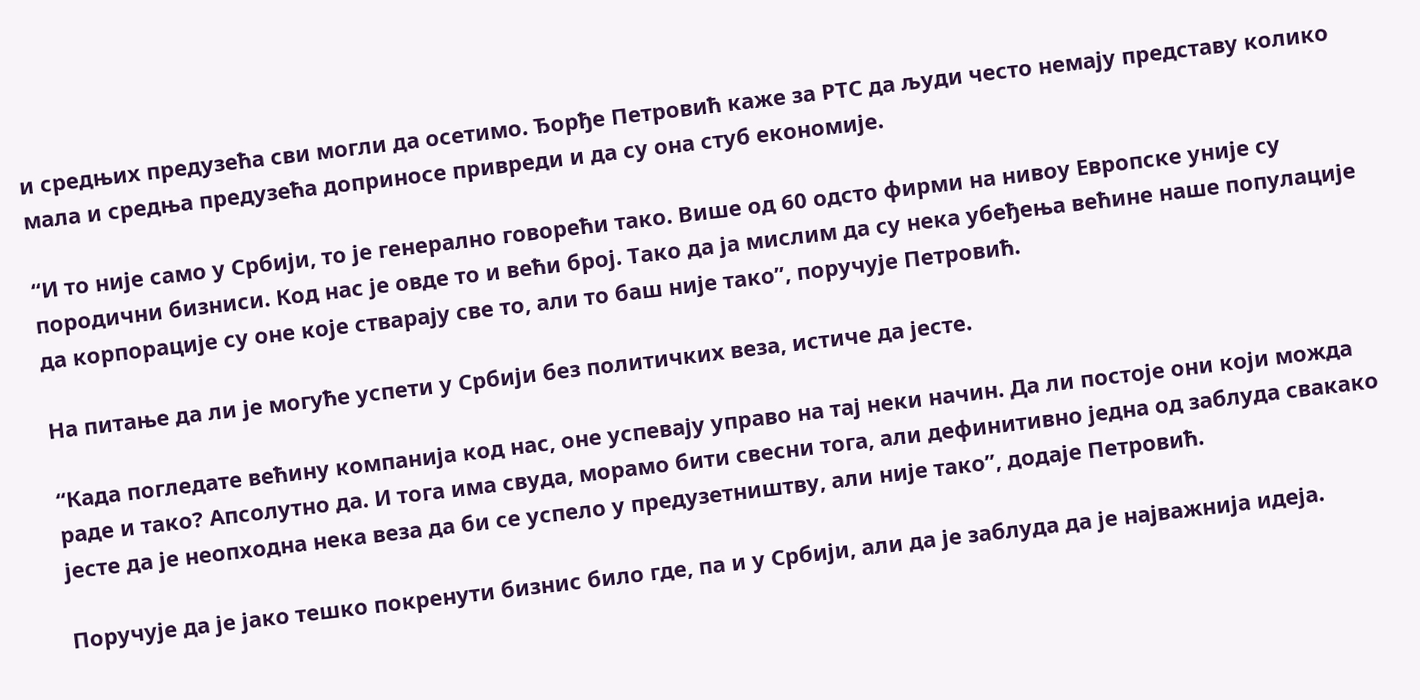и средњих предузећа сви могли да осетимо. Ђорђе Петровић каже за РТС да људи често немају представу колико мала и средња предузећа доприносе привреди и да су она стуб економије.

“И то није само у Србији, то је генерално говорећи тако. Више од 60 одсто фирми на нивоу Европске уније су породични бизниси. Код нас је овде то и већи број. Тако да ја мислим да су нека убеђења већине наше популације да корпорације су оне које стварају све то, али то баш није тако”, поручује Петровић.

На питање да ли је могуће успети у Србији без политичких веза, истиче да јесте.

“Када погледате већину компанија код нас, оне успевају управо на тај неки начин. Да ли постоје они који можда раде и тако? Апсолутно да. И тога има свуда, морамо бити свесни тога, али дефинитивно једна од заблуда свакако јесте да је неопходна нека веза да би се успело у предузетништву, али није тако”, додаје Петровић.

Поручује да је јако тешко покренути бизнис било где, па и у Србији, али да је заблуда да је најважнија идеја.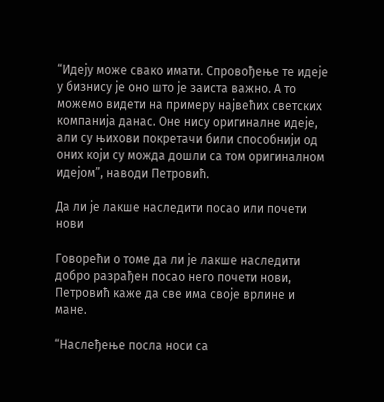“Идеју може свако имати. Спровођење те идеје у бизнису је оно што је заиста важно. А то можемо видети на примеру највећих светских компанија данас. Оне нису оригиналне идеје, али су њихови покретачи били способнији од оних који су можда дошли са том оригиналном идејом”, наводи Петровић.

Да ли је лакше наследити посао или почети нови

Говорећи о томе да ли је лакше наследити добро разрађен посао него почети нови, Петровић каже да све има своје врлине и мане.

“Наслеђење посла носи са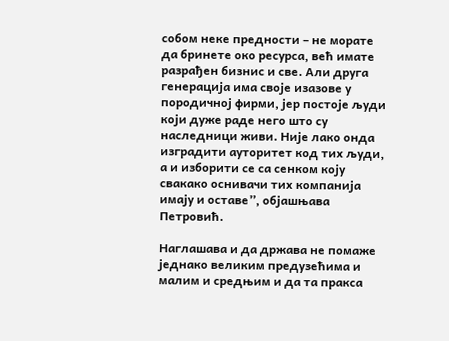собом неке предности – не морате да бринете око ресурса, већ имате разрађен бизнис и све. Али друга генерација има своје изазове у породичној фирми, јер постоје људи који дуже раде него што су наследници живи. Није лако онда изградити ауторитет код тих људи, а и изборити се са сенком коју свакако оснивачи тих компанија имају и оставе”, објашњава Петровић.

Наглашава и да држава не помаже једнако великим предузећима и малим и средњим и да та пракса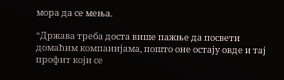мора да се мења.

“Држава треба доста више пажње да посвети домаћим компанијама, пошто оне остају овде и тај профит који се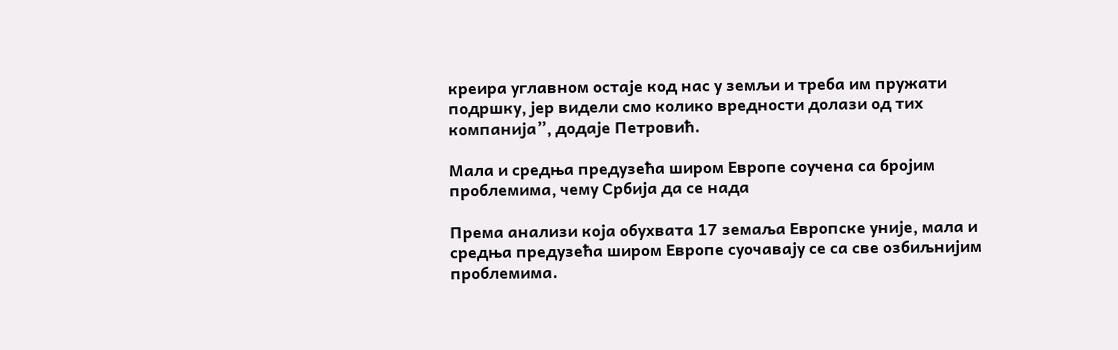креира углавном остаје код нас у земљи и треба им пружати подршку, јер видели смо колико вредности долази од тих компанија”, додаје Петровић.

Мала и средња предузећа широм Европе соучена са бројим проблемима, чему Србија да се нада

Према анализи која обухвата 17 земаља Европске уније, мала и средња предузећа широм Европе суочавају се са све озбиљнијим проблемима.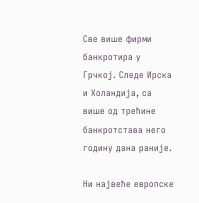Све више фирми банкротира у Грчкој. Следе Ирска и Холандија, са више од трећине банкротстава него годину дана раније.

Ни највеће европске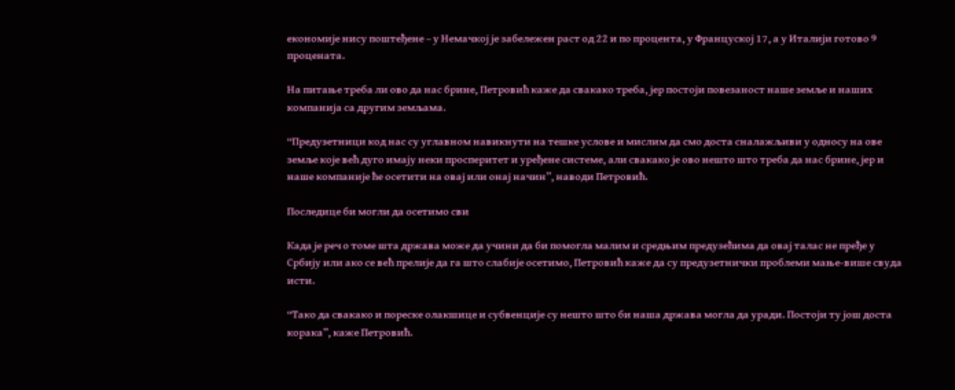економије нису поштеђене – у Немачкој је забележен раст од 22 и по процента, у Француској 17, а у Италији готово 9 процената.

На питање треба ли ово да нас брине, Петровић каже да свакако треба, јер постоји повезаност наше земље и наших компанија са другим земљама.

“Предузетници код нас су углавном навикнути на тешке услове и мислим да смо доста сналажљиви у односу на ове земље које већ дуго имају неки просперитет и уређене системе, али свакако је ово нешто што треба да нас брине, јер и наше компаније ће осетити на овај или онај начин”, наводи Петровић.

Последице би могли да осетимо сви

Када је реч о томе шта држава може да учини да би помогла малим и средњим предузећима да овај талас не пређе у Србију или ако се већ прелије да га што слабије осетимо, Петровић каже да су предузетнички проблеми мање-више свуда исти.

“Тако да свакако и пореске олакшице и субвенције су нешто што би наша држава могла да уради. Постоји ту још доста корака”, каже Петровић.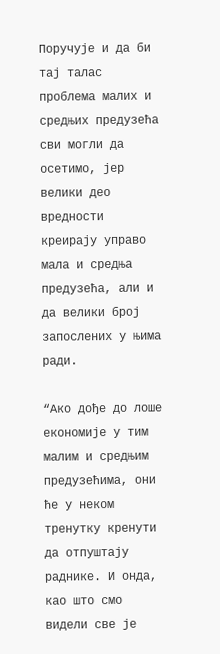Поручује и да би тај талас проблема малих и средњих предузећа сви могли да осетимо, јер велики део вредности креирају управо мала и средња предузећа, али и да велики број запослених у њима ради.

“Ако дође до лоше економије у тим малим и средњим предузећима, они ће у неком тренутку кренути да отпуштају раднике. И онда, као што смо видели све је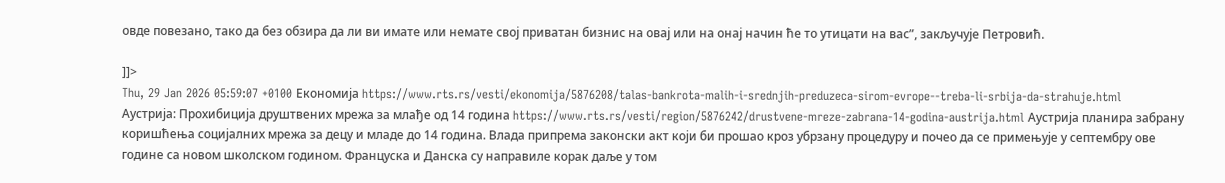овде повезано, тако да без обзира да ли ви имате или немате свој приватан бизнис на овај или на онај начин ће то утицати на вас”, закључује Петровић.

]]>
Thu, 29 Jan 2026 05:59:07 +0100 Економија https://www.rts.rs/vesti/ekonomija/5876208/talas-bankrota-malih-i-srednjih-preduzeca-sirom-evrope--treba-li-srbija-da-strahuje.html
Аустрија: Прохибиција друштвених мрежа за млађе од 14 година https://www.rts.rs/vesti/region/5876242/drustvene-mreze-zabrana-14-godina-austrija.html Аустрија планира забрану коришћења социјалних мрежа за децу и младе до 14 година. Влада припрема законски акт који би прошао кроз убрзану процедуру и почео да се примењује у септембру ове године са новом школском годином. Француска и Данска су направиле корак даље у том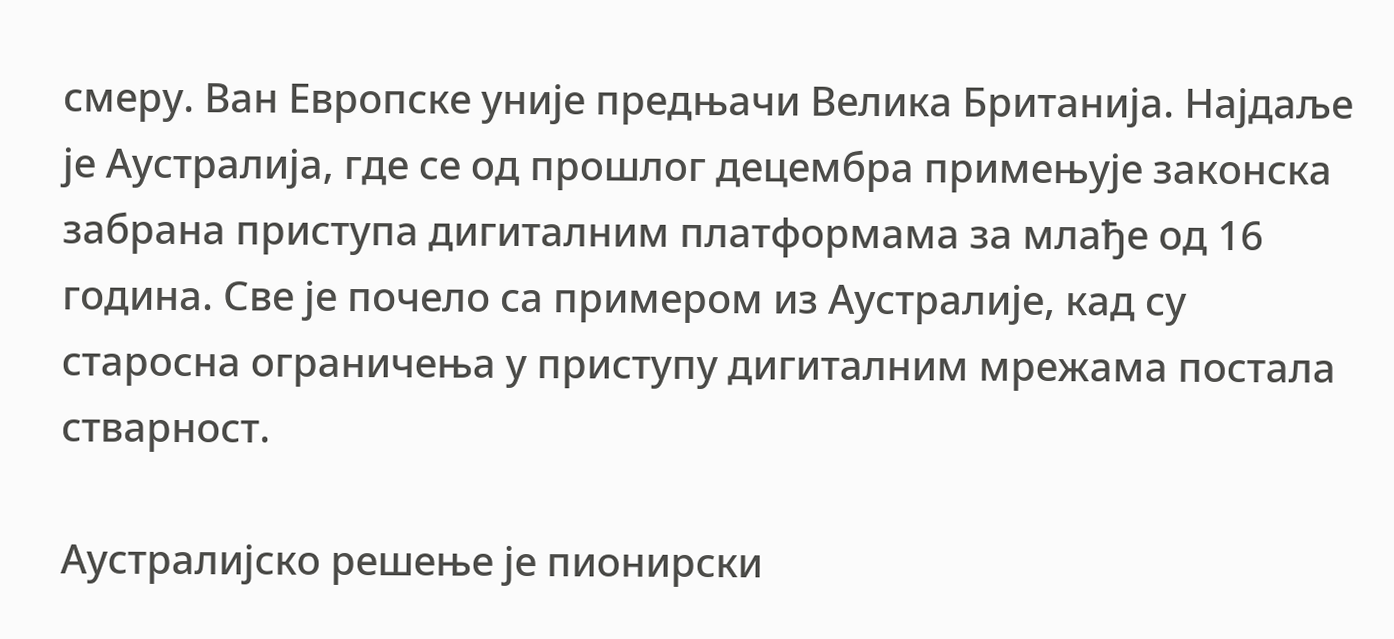смеру. Ван Европске уније предњачи Велика Британија. Најдаље је Аустралија, где се од прошлог децембра примењује законска забрана приступа дигиталним платформама за млађе од 16 година. Све је почело са примером из Аустралије, кад су старосна ограничења у приступу дигиталним мрежама постала стварност.

Аустралијско решење је пионирски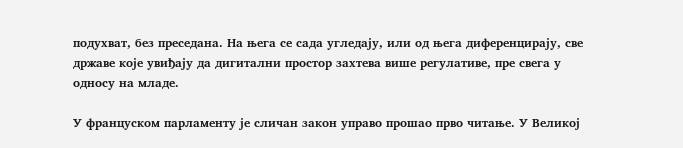подухват, без преседана. На њега се сада угледају, или од њега диференцирају, све државе које увиђају да дигитални простор захтева више регулативе, пре свега у односу на младе.

У француском парламенту је сличан закон управо прошао прво читање. У Великој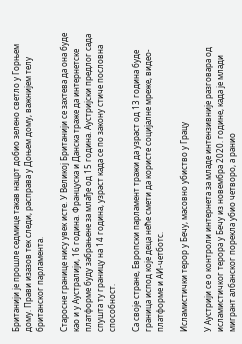Британији је прошле седмице такав нацрт добио зелено светло у Горњем дому. Прави изазов тек следи, расправа у Доњем дому, важнијем телу британског парламента.

Старосне границе нису увек исте. У Великој Британији се захтева да она буде као и у Аустралији, 16 година. Француска и Данска траже да интернетске платформе буду забрањене за млађе од 15 година. Аустријски предлог сада спушта ту границу на 14 година, узраст када се по закону стиче пословна способност.

Са своје стране, Европски парламент тражи да узраст од 13 година буде граница испод које деца неће смети да користе социјалне мреже, видео-платформе и АИ-четботс.

Исламистички терор у Бечу, масовно убиство у Грацу

У Аустрији се о контроли интернета за младе интензивније разговара од исламистичког терора у Бечу из новембра 2020. године, када је млади мигрант албанског порекла убио четворо, а ранио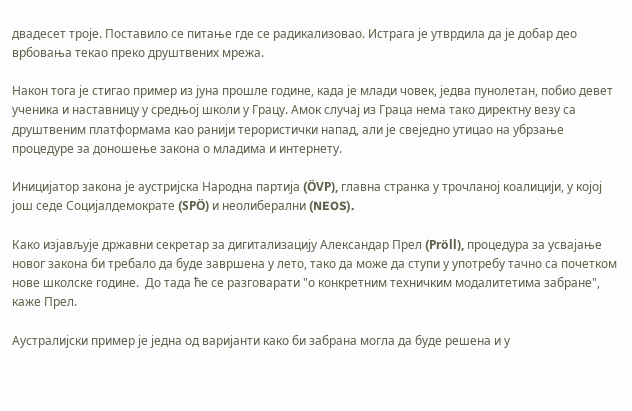двадесет троје. Поставило се питање где се радикализовао. Истрага је утврдила да је добар део врбовања текао преко друштвених мрежа.

Након тога је стигао пример из јуна прошле године, када је млади човек, једва пунолетан, побио девет ученика и наставницу у средњој школи у Грацу. Амок случај из Граца нема тако директну везу са друштвеним платформама као ранији терористички напад, али је свеједно утицао на убрзање процедуре за доношење закона о младима и интернету.

Иницијатор закона је аустријска Народна партија (ÖVP), главна странка у трочланој коалицији, у којој још седе Социјалдемократе (SPÖ) и неолиберални (NEOS).

Како изјављује државни секретар за дигитализацију Александар Прел (Pröll), процедура за усвајање новог закона би требало да буде завршена у лето, тако да може да ступи у употребу тачно са почетком нове школске године.  До тада ће се разговарати "о конкретним техничким модалитетима забране", каже Прел.

Аустралијски пример је једна од варијанти како би забрана могла да буде решена и у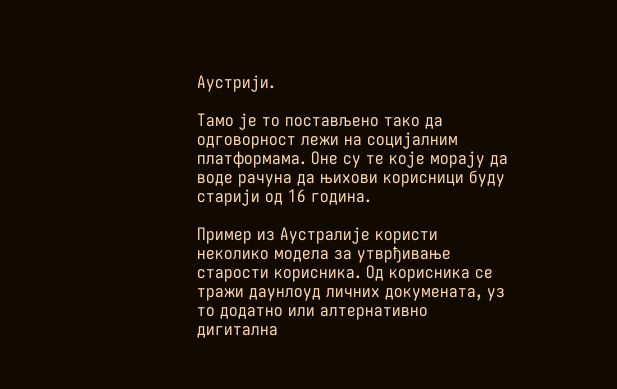Аустрији.

Тамо је то постављено тако да одговорност лежи на социјалним платформама. Оне су те које морају да воде рачуна да њихови корисници буду старији од 16 година.

Пример из Аустралије користи неколико модела за утврђивање старости корисника. Од корисника се тражи даунлоуд личних докумената, уз то додатно или алтернативно дигитална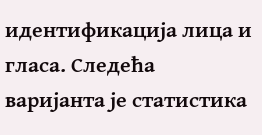идентификација лица и гласа. Следећа варијанта је статистика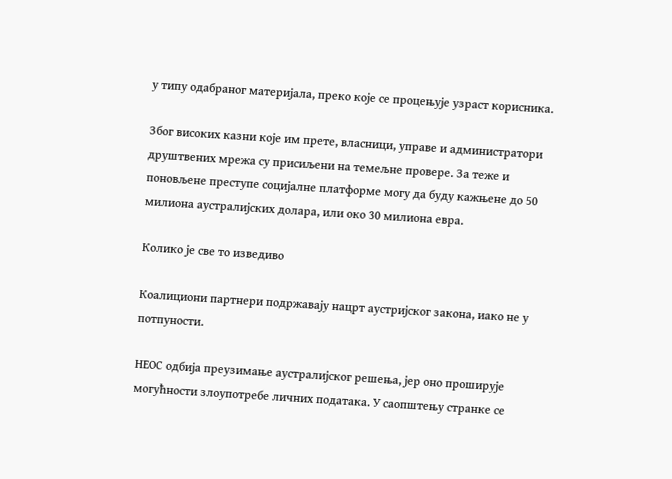у типу одабраног материјала, преко које се процењује узраст корисника.

Због високих казни које им прете, власници, управе и администратори друштвених мрежа су присиљени на темељне провере. За теже и поновљене преступе социјалне платформе могу да буду кажњене до 50 милиона аустралијских долара, или око 30 милиона евра.

Колико је све то изведиво

Коалициони партнери подржавају нацрт аустријског закона, иако не у потпуности.

НЕОС одбија преузимање аустралијског решења, јер оно проширује могућности злоупотребе личних података. У саопштењу странке се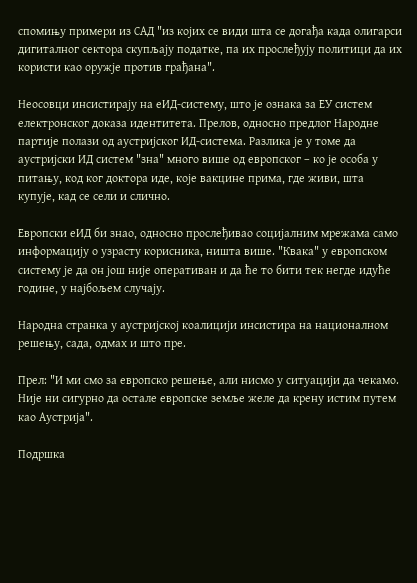спомињу примери из САД "из којих се види шта се догађа када олигарси дигиталног сектора скупљају податке, па их прослеђују политици да их користи као оружје против грађана".

Неосовци инсистирају на еИД-систему, што је ознака за ЕУ систем електронског доказа идентитета. Прелов, односно предлог Народне партије полази од аустријског ИД-система. Разлика је у томе да аустријски ИД систем "зна" много више од европског – ко је особа у питању, код ког доктора иде, које вакцине прима, где живи, шта купује, кад се сели и слично.

Европски еИД би знао, односно прослеђивао социјалним мрежама само информацију о узрасту корисника, ништа више. "Квака" у европском систему је да он још није оперативан и да ће то бити тек негде идуће године, у најбољем случају.

Народна странка у аустријској коалицији инсистира на националном решењу, сада, одмах и што пре.

Прел: "И ми смо за европско решење, али нисмо у ситуацији да чекамо. Није ни сигурно да остале европске земље желе да крену истим путем као Аустрија".

Подршка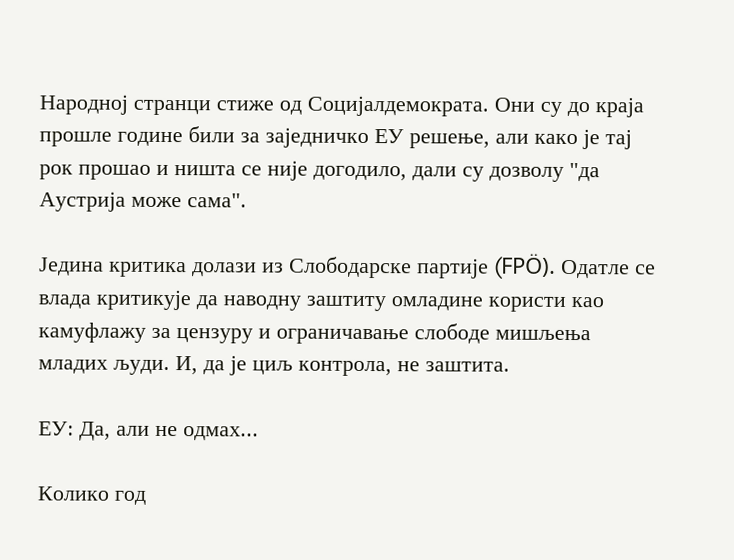Народној странци стиже од Социјалдемократа. Они су до краја прошле године били за заједничко ЕУ решење, али како је тај рок прошао и ништа се није догодило, дали су дозволу "да Аустрија може сама".

Једина критика долази из Слободарске партије (FPÖ). Одатле се влада критикује да наводну заштиту омладине користи као камуфлажу за цензуру и ограничавање слободе мишљења младих људи. И, да је циљ контрола, не заштита.

ЕУ: Да, али не одмах...

Колико год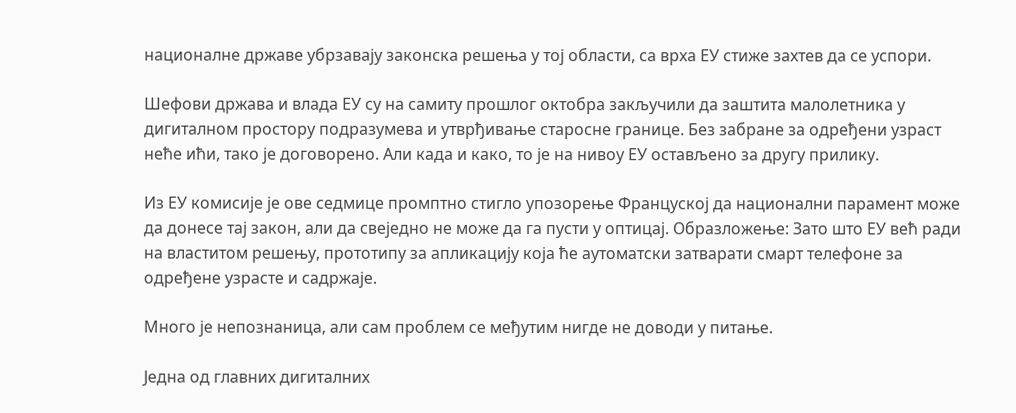националне државе убрзавају законска решења у тој области, са врха ЕУ стиже захтев да се успори.

Шефови држава и влада ЕУ су на самиту прошлог октобра закључили да заштита малолетника у дигиталном простору подразумева и утврђивање старосне границе. Без забране за одређени узраст неће ићи, тако је договорено. Али када и како, то је на нивоу ЕУ остављено за другу прилику.

Из ЕУ комисије је ове седмице промптно стигло упозорење Француској да национални парамент може да донесе тај закон, али да свеједно не може да га пусти у оптицај. Образложење: Зато што ЕУ већ ради на властитом решењу, прототипу за апликацију која ће аутоматски затварати смарт телефоне за одређене узрасте и садржаје.

Много је непознаница, али сам проблем се међутим нигде не доводи у питање.

Једна од главних дигиталних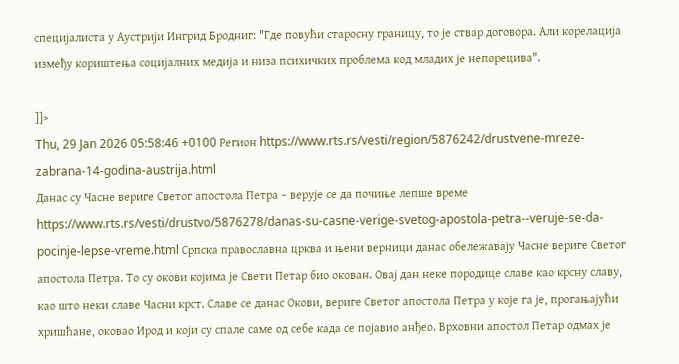специјалиста у Аустрији Ингрид Бродниг: "Где повући старосну границу, то је ствар договора. Али корелација између кориштења социјалних медија и низа психичких проблема код младих је непорецива".

]]>
Thu, 29 Jan 2026 05:58:46 +0100 Регион https://www.rts.rs/vesti/region/5876242/drustvene-mreze-zabrana-14-godina-austrija.html
Данас су Часне вериге Светог апостола Петра – верује се да почиње лепше време https://www.rts.rs/vesti/drustvo/5876278/danas-su-casne-verige-svetog-apostola-petra--veruje-se-da-pocinje-lepse-vreme.html Српска православна црква и њени верници данас обележавају Часне вериге Светог апостола Петра. То су окови којима је Свети Петар био окован. Овај дан неке породице славе као крсну славу, као што неки славе Часни крст. Славе се данас Окови, вериге Светог апостола Петра у које га је, прогањајући хришћане, оковао Ирод и који су спале саме од себе када се појавио анђео. Врховни апостол Петар одмах је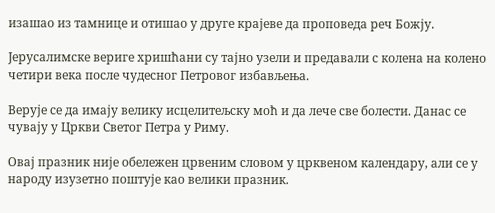изашао из тамнице и отишао у друге крајеве да проповеда реч Божју.

Јерусалимске вериге хришћани су тајно узели и предавали с колена на колено четири века после чудесног Петровог избављења.

Верује се да имају велику исцелитељску моћ и да лече све болести. Данас се чувају у Цркви Светог Петра у Риму.

Овај празник није обележен црвеним словом у црквеном календару, али се у народу изузетно поштује као велики празник.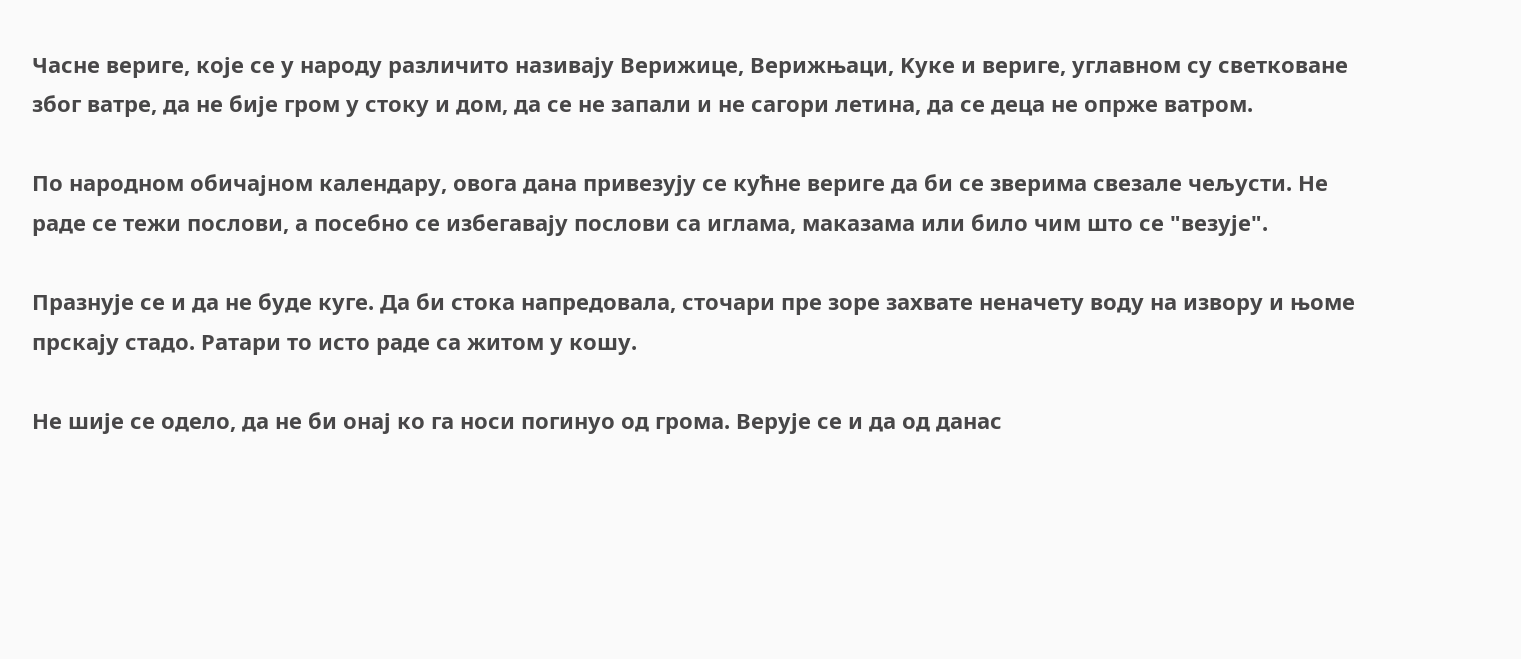Часне вериге, које се у народу различито називају Верижице, Верижњаци, Kуке и вериге, углавном су светковане због ватре, да не бије гром у стоку и дом, да се не запали и не сагори летина, да се деца не опрже ватром.

По народном обичајном календару, овога дана привезују се кућне вериге да би се зверима свезале чељусти. Не раде се тежи послови, а посебно се избегавају послови са иглама, маказама или било чим што се "везује".

Празнује се и да не буде куге. Да би стока напредовала, сточари пре зоре захвате неначету воду на извору и њоме прскају стадо. Ратари то исто раде са житом у кошу.

Не шије се одело, да не би онај ко га носи погинуо од грома. Верује се и да од данас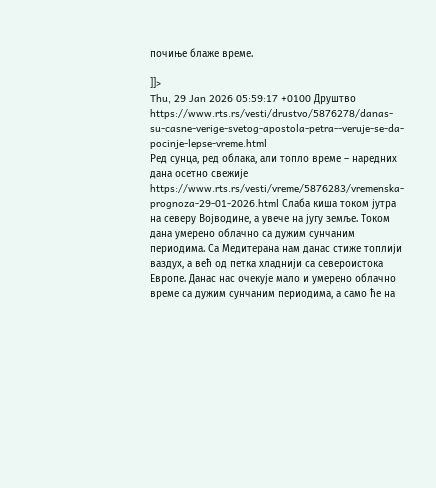почиње блаже време.

]]>
Thu, 29 Jan 2026 05:59:17 +0100 Друштво https://www.rts.rs/vesti/drustvo/5876278/danas-su-casne-verige-svetog-apostola-petra--veruje-se-da-pocinje-lepse-vreme.html
Ред сунца, ред облака, али топло време – наредних дана осетно свежије https://www.rts.rs/vesti/vreme/5876283/vremenska-prognoza-29-01-2026.html Слаба киша током јутра на северу Војводине, а увече на југу земље. Током дана умерено облачно са дужим сунчаним периодима. Са Медитерана нам данас стиже топлији ваздух, а већ од петка хладнији са североистока Европе. Данас нас очекује мало и умерено облачно време са дужим сунчаним периодима, а само ће на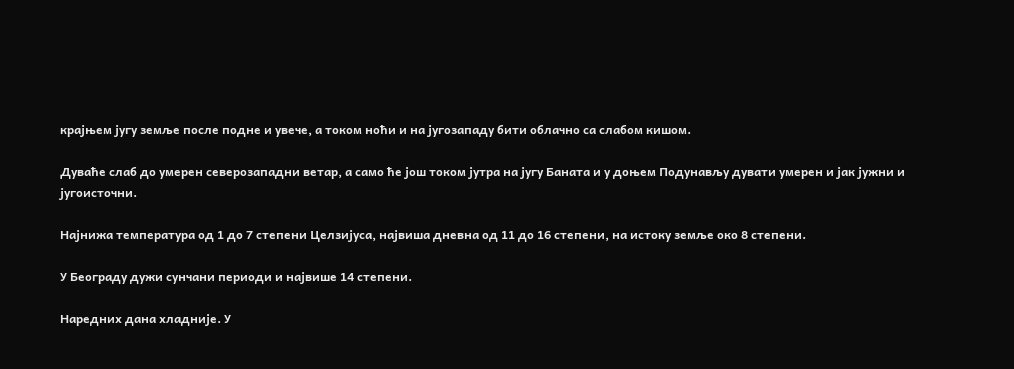крајњем југу земље после подне и увече, а током ноћи и на југозападу бити облачно са слабом кишом.

Дуваће слаб до умерен северозападни ветар, а само ће још током јутра на југу Баната и у доњем Подунављу дувати умерен и јак јужни и југоисточни.

Најнижа температура од 1 до 7 степени Целзијуса, највиша дневна од 11 до 16 степени, на истоку земље око 8 степени.

У Београду дужи сунчани периоди и највише 14 степени.

Наредних дана хладније. У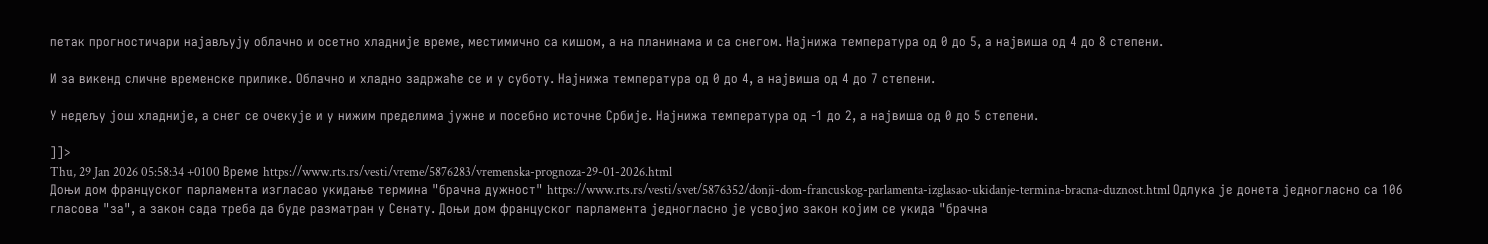петак прогностичари најављују облачно и осетно хладније време, местимично са кишом, а на планинама и са снегом. Најнижа температура од 0 до 5, а највиша од 4 до 8 степени.

И за викенд сличне временске прилике. Облачно и хладно задржаће се и у суботу. Најнижа температура од 0 до 4, а највиша од 4 до 7 степени.

У недељу још хладније, а снег се очекује и у нижим пределима јужне и посебно источне Србије. Најнижа температура од -1 до 2, а највиша од 0 до 5 степени.

]]>
Thu, 29 Jan 2026 05:58:34 +0100 Време https://www.rts.rs/vesti/vreme/5876283/vremenska-prognoza-29-01-2026.html
Доњи дом француског парламента изгласао укидање термина "брачна дужност" https://www.rts.rs/vesti/svet/5876352/donji-dom-francuskog-parlamenta-izglasao-ukidanje-termina-bracna-duznost.html Одлука је донета једногласно са 106 гласова "за", а закон сада треба да буде разматран у Сенату. Доњи дом француског парламента једногласно је усвојио закон којим се укида "брачна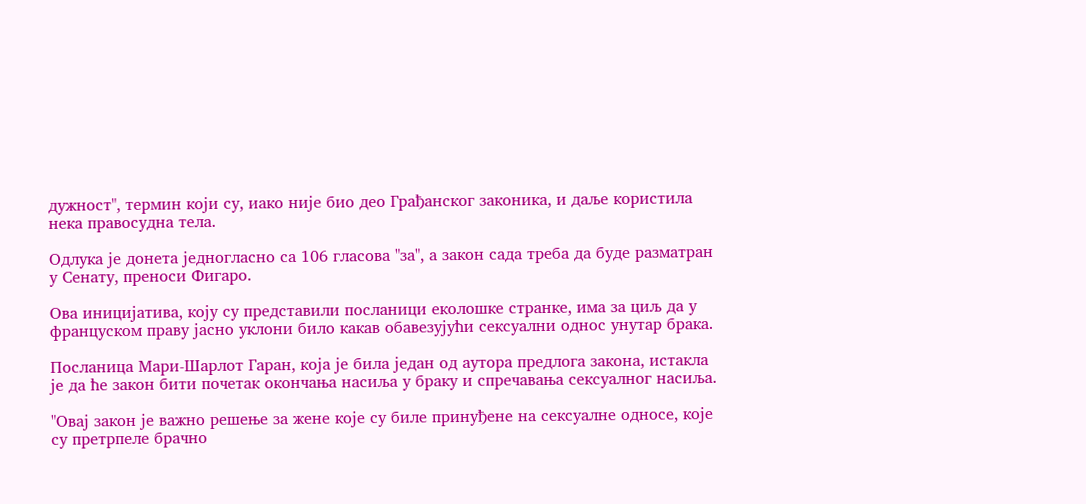дужност", термин који су, иако није био део Грађанског законика, и даље користила нека правосудна тела.

Одлука је донета једногласно са 106 гласова "за", а закон сада треба да буде разматран у Сенату, преноси Фигаро.

Ова иницијатива, коју су представили посланици еколошке странке, има за циљ да у француском праву јасно уклони било какав обавезујући сексуални однос унутар брака.

Посланица Мари-Шарлот Гаран, која је била један од аутора предлога закона, истакла је да ће закон бити почетак окончања насиља у браку и спречавања сексуалног насиља.

"Овај закон је важно решење за жене које су биле принуђене на сексуалне односе, које су претрпеле брачно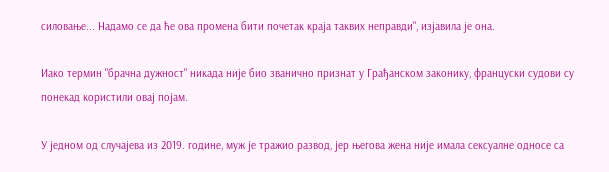силовање... Надамо се да ће ова промена бити почетак краја таквих неправди", изјавила је она.

Иако термин "брачна дужност" никада није био званично признат у Грађанском законику, француски судови су понекад користили овај појам.

У једном од случајева из 2019. године, муж је тражио развод, јер његова жена није имала сексуалне односе са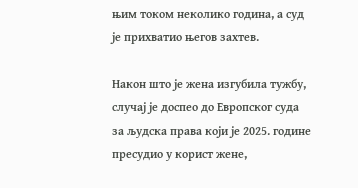њим током неколико година, а суд је прихватио његов захтев.

Након што је жена изгубила тужбу, случај је доспео до Европског суда за људска права који је 2025. године пресудио у корист жене,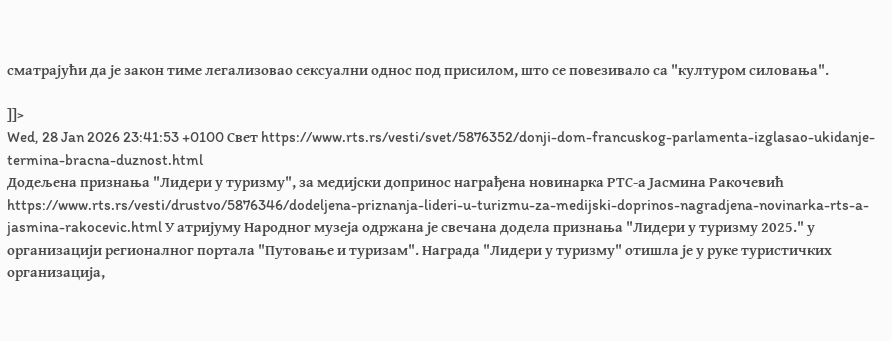сматрајући да је закон тиме легализовао сексуални однос под присилом, што се повезивало са "културом силовања".

]]>
Wed, 28 Jan 2026 23:41:53 +0100 Свет https://www.rts.rs/vesti/svet/5876352/donji-dom-francuskog-parlamenta-izglasao-ukidanje-termina-bracna-duznost.html
Додељена признања "Лидери у туризму", за медијски допринос награђена новинарка РТС-а Јасмина Ракочевић https://www.rts.rs/vesti/drustvo/5876346/dodeljena-priznanja-lideri-u-turizmu-za-medijski-doprinos-nagradjena-novinarka-rts-a-jasmina-rakocevic.html У атријуму Народног музеја одржана је свечана додела признања "Лидери у туризму 2025." у организацији регионалног портала "Путовање и туризам". Награда "Лидери у туризму" отишла је у руке туристичких организација,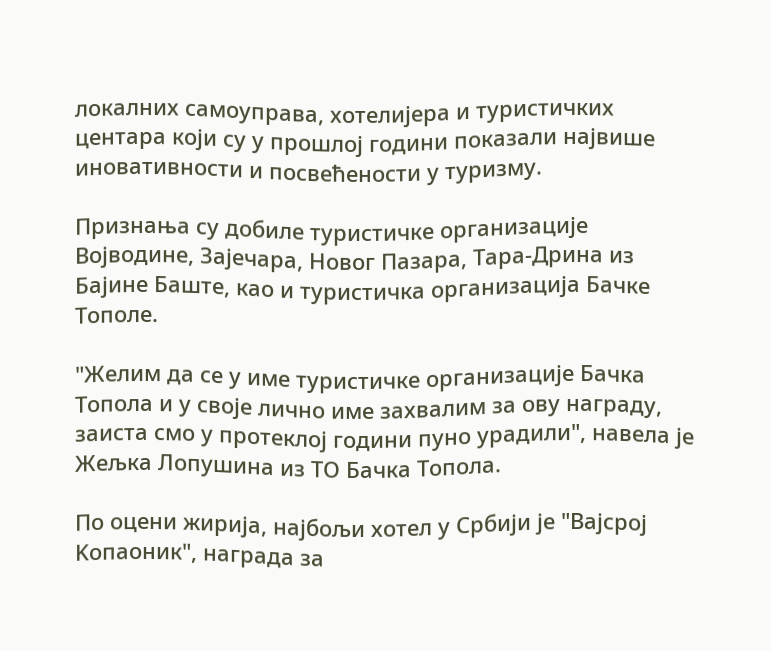локалних самоуправа, хотелијера и туристичких центара који су у прошлој години показали највише иновативности и посвећености у туризму.

Признања су добиле туристичке организације Војводине, Зајечара, Новог Пазара, Тара-Дрина из Бајине Баште, као и туристичка организација Бачке Тополе.

"Желим да се у име туристичке организације Бачка Топола и у своје лично име захвалим за ову награду, заиста смо у протеклој години пуно урадили", навела је Жељка Лопушина из ТО Бачка Топола.

По оцени жирија, најбољи хотел у Србији је "Вајсрој Kопаоник", награда за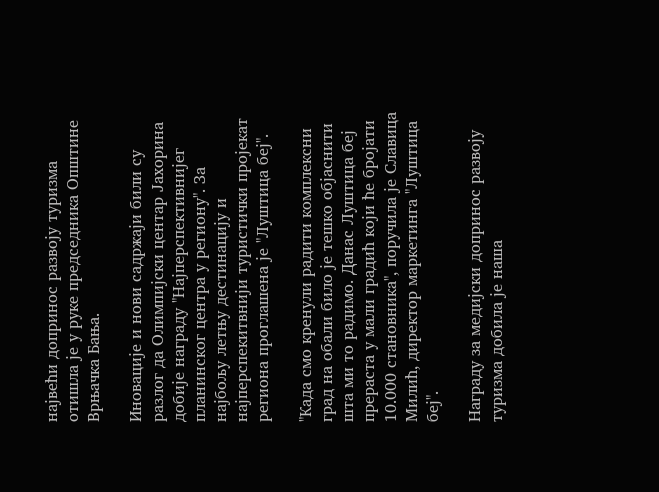највећи допринос развоју туризма отишла је у руке председника Општине Врњачка Бања.

Иновације и нови садржаји били су разлог да Олимпијски центар Јахорина добије награду "Најперспективнијег планинског центра у региону". За најбољу летњу дестинацију и најперспекитвнији туристички пројекат региона проглашена је "Луштица беј".

"Када смо кренули радити комплексни град на обали било је тешко објаснити шта ми то радимо. Данас Луштица беј прераста у мали градић који ће бројати 10.000 становника", поручила је Славица Милић, директор маркетинга "Луштица беј".

Награду за медијски допринос развоју туризма добила је наша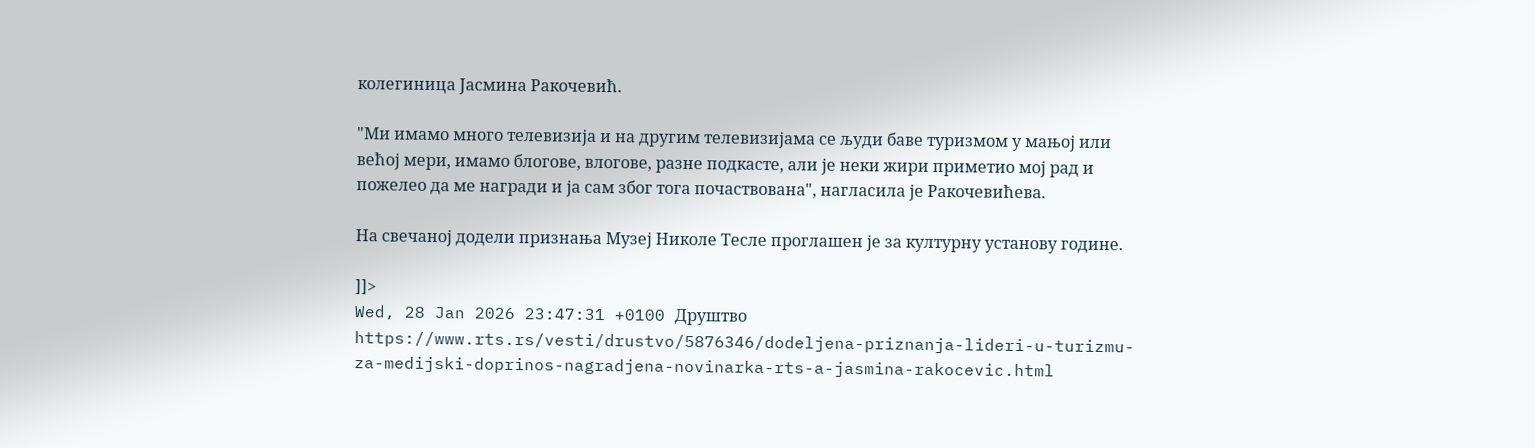колегиница Јасмина Ракочевић.

"Ми имамо много телевизија и на другим телевизијама се људи баве туризмом у мањој или већој мери, имамо блогове, влогове, разне подкасте, али је неки жири приметио мој рад и пожелео да ме награди и ја сам због тога почаствована", нагласила је Ракочевићева.

На свечаној додели признања Музеј Николе Тесле проглашен је за културну установу године.

]]>
Wed, 28 Jan 2026 23:47:31 +0100 Друштво https://www.rts.rs/vesti/drustvo/5876346/dodeljena-priznanja-lideri-u-turizmu-za-medijski-doprinos-nagradjena-novinarka-rts-a-jasmina-rakocevic.html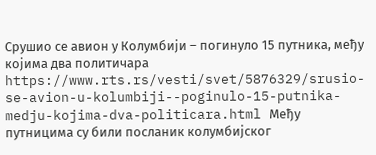Срушио се авион у Колумбији – погинуло 15 путника, међу којима два политичара https://www.rts.rs/vesti/svet/5876329/srusio-se-avion-u-kolumbiji--poginulo-15-putnika-medju-kojima-dva-politicara.html Међу путницима су били посланик колумбијског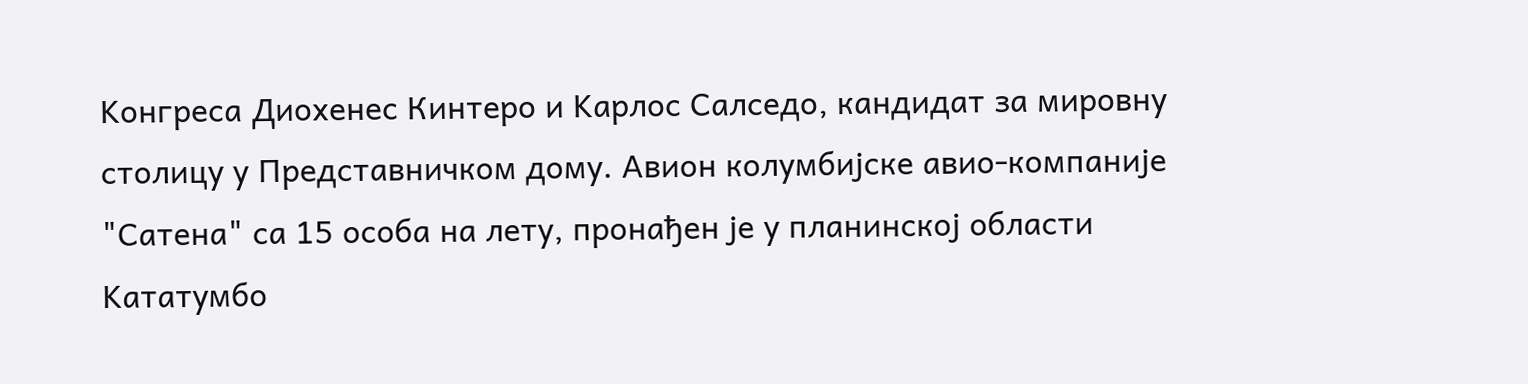Kонгреса Диохенес Кинтеро и Kарлос Салседо, кандидат за мировну столицу у Представничком дому. Авион колумбијске авио-компаније "Сатена" са 15 особа на лету, пронађен је у планинској области Kататумбо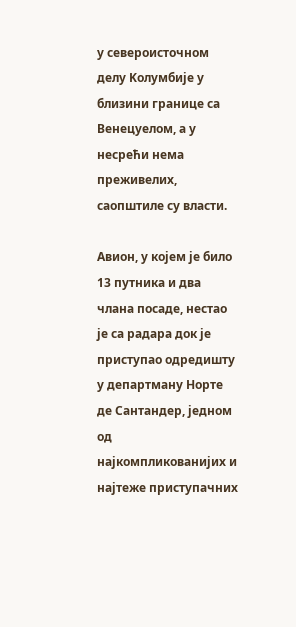у североисточном делу Kолумбије у близини границе са Венецуелом, а у несрећи нема преживелих, саопштиле су власти.

Авион, у којем је било 13 путника и два члана посаде, нестао је са радара док је приступао одредишту у департману Норте де Сантандер, једном од најкомпликованијих и најтеже приступачних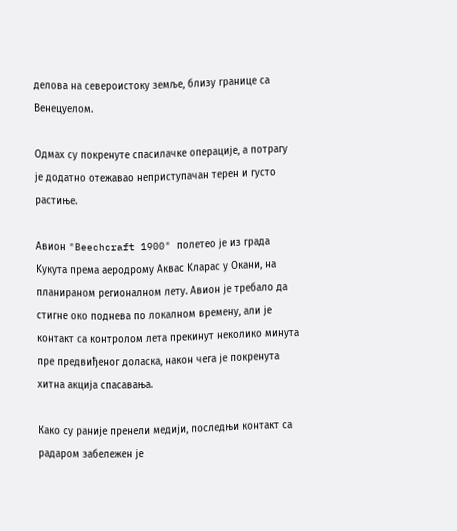делова на североистоку земље, близу границе са Венецуелом.

Одмах су покренуте спасилачке операције, а потрагу је додатно отежавао неприступачан терен и густо растиње.

Авион "Beechcraft 1900" полетео је из града Kукута према аеродрому Аквас Kларас у Окани, на планираном регионалном лету. Авион је требало да стигне око поднева по локалном времену, али је контакт са контролом лета прекинут неколико минута пре предвиђеног доласка, након чега је покренута хитна акција спасавања.

Како су раније пренели медији, последњи контакт са радаром забележен је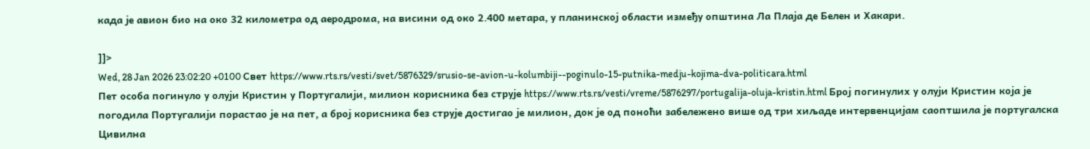када је авион био на око 32 километра од аеродрома, на висини од око 2.400 метара, у планинској области између општина Ла Плаја де Белен и Хакари.

]]>
Wed, 28 Jan 2026 23:02:20 +0100 Свет https://www.rts.rs/vesti/svet/5876329/srusio-se-avion-u-kolumbiji--poginulo-15-putnika-medju-kojima-dva-politicara.html
Пет особа погинуло у олуји Кристин у Португалији, милион корисника без струје https://www.rts.rs/vesti/vreme/5876297/portugalija-oluja-kristin.html Број погинулих у олуји Кристин која је погодила Португалији порастао је на пет, а број корисника без струје достигао је милион, док је од поноћи забележено више од три хиљаде интервенцијам саоптшила је португалска Цивилна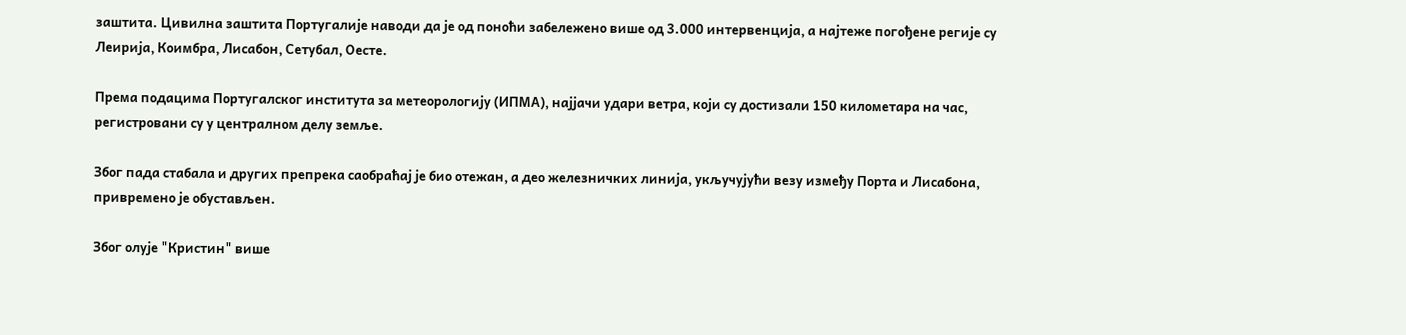заштита. Цивилна заштита Португалије наводи да је од поноћи забележено више од 3.000 интервенција, а најтеже погођене регије су Леирија, Коимбра, Лисабон, Сетубал, Оесте.

Према подацима Португалског института за метеорологију (ИПМА), најјачи удари ветра, који су достизали 150 километара на час, регистровани су у централном делу земље.

Због пада стабала и других препрека саобраћај је био отежан, а део железничких линија, укључујући везу између Порта и Лисабона, привремено је обустављен.

Због олује "Кристин" више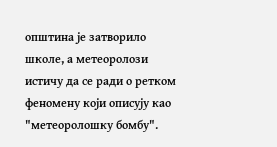општина је затворило школе, а метеоролози истичу да се ради о ретком феномену који описују као "метеоролошку бомбу".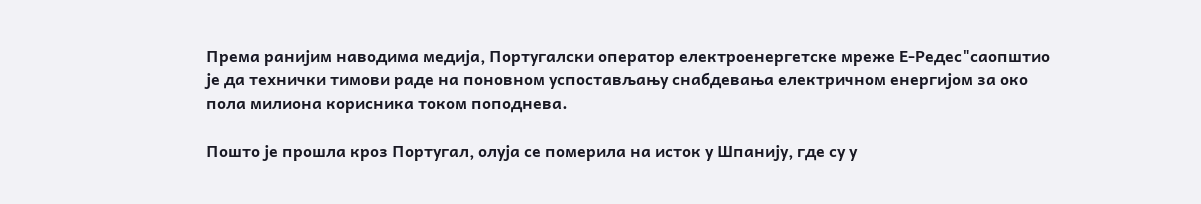Према ранијим наводима медија, Португалски оператор електроенергетске мреже Е-Редес"саопштио је да технички тимови раде на поновном успостављању снабдевања електричном енергијом за око пола милиона корисника током поподнева.

Пошто је прошла кроз Португал, олуја се померила на исток у Шпанију, где су у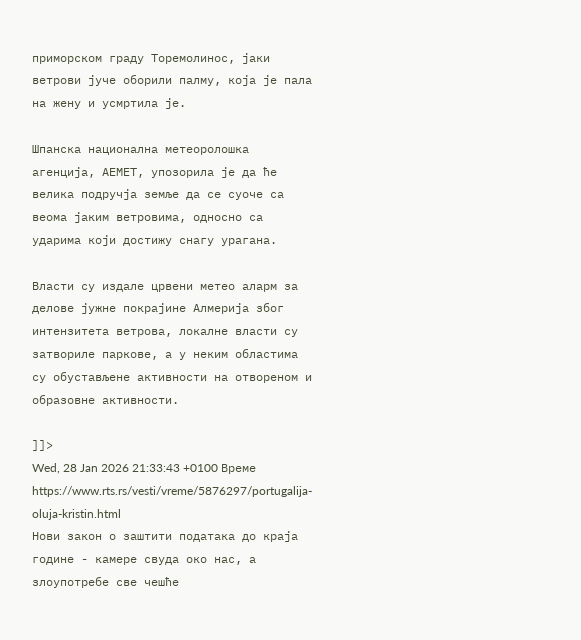приморском граду Торемолинос, јаки ветрови јуче оборили палму, која је пала на жену и усмртила је.

Шпанска национална метеоролошка агенција, АЕМЕТ, упозорила је да ће велика подручја земље да се суоче са веома јаким ветровима, односно са ударима који достижу снагу урагана.

Власти су издале црвени метео аларм за делове јужне покрајине Алмерија због интензитета ветрова, локалне власти су затвориле паркове, а у неким областима су обустављене активности на отвореном и образовне активности.

]]>
Wed, 28 Jan 2026 21:33:43 +0100 Време https://www.rts.rs/vesti/vreme/5876297/portugalija-oluja-kristin.html
Нови закон о заштити података до краја године - камере свуда око нас, а злоупотребе све чешће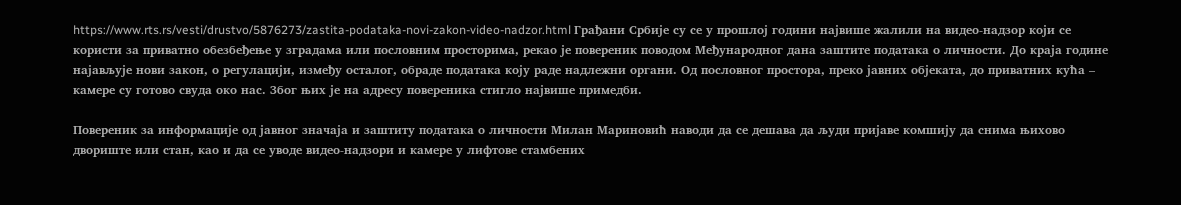https://www.rts.rs/vesti/drustvo/5876273/zastita-podataka-novi-zakon-video-nadzor.html Грађани Србије су се у прошлој години највише жалили на видео-надзор који се користи за приватно обезбеђење у зградама или пословним просторима, рекао је повереник поводом Међународног дана заштите података о личности. До краја године најављује нови закон, о регулацији, између осталог, обраде података коју раде надлежни органи. Од пословног простора, преко јавних објеката, до приватних кућа – камере су готово свуда око нас. Због њих је на адресу повереника стигло највише примедби.

Повереник за информације од јавног значаја и заштиту података о личности Милан Мариновић наводи да се дешава да људи пријаве комшију да снима њихово двориште или стан, као и да се уводе видео-надзори и камере у лифтове стамбених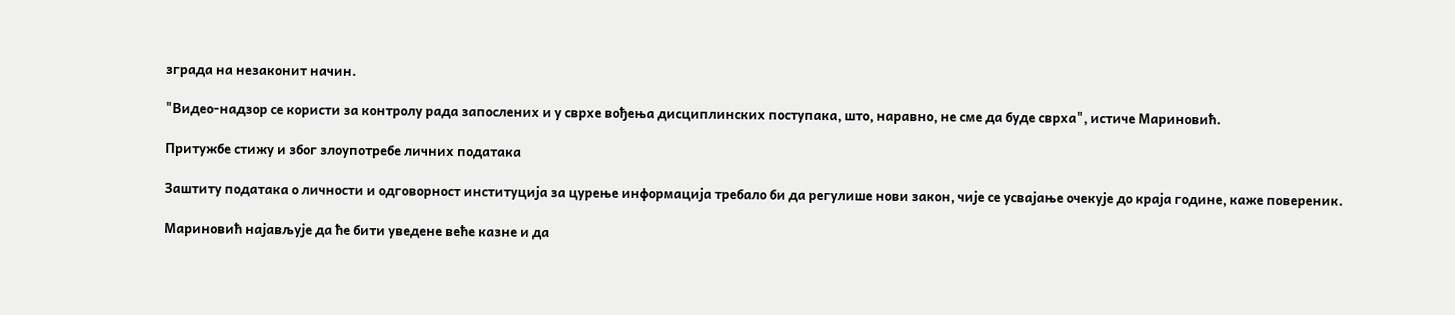зграда на незаконит начин.

"Видео-надзор се користи за контролу рада запослених и у сврхе вођења дисциплинских поступака, што, наравно, не сме да буде сврха", истиче Мариновић.

Притужбе стижу и због злоупотребе личних података

Заштиту података о личности и одговорност институција за цурење информација требало би да регулише нови закон, чије се усвајање очекује до краја године, каже повереник.

Мариновић најављује да ће бити уведене веће казне и да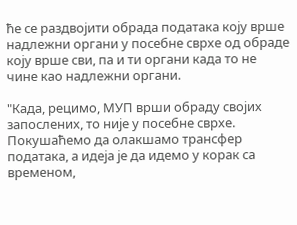ће се раздвојити обрада података коју врше надлежни органи у посебне сврхе од обраде коју врше сви, па и ти органи када то не чине као надлежни органи.

"Када, рецимо, МУП врши обраду својих запослених, то није у посебне сврхе. Покушаћемо да олакшамо трансфер података, а идеја је да идемо у корак са временом,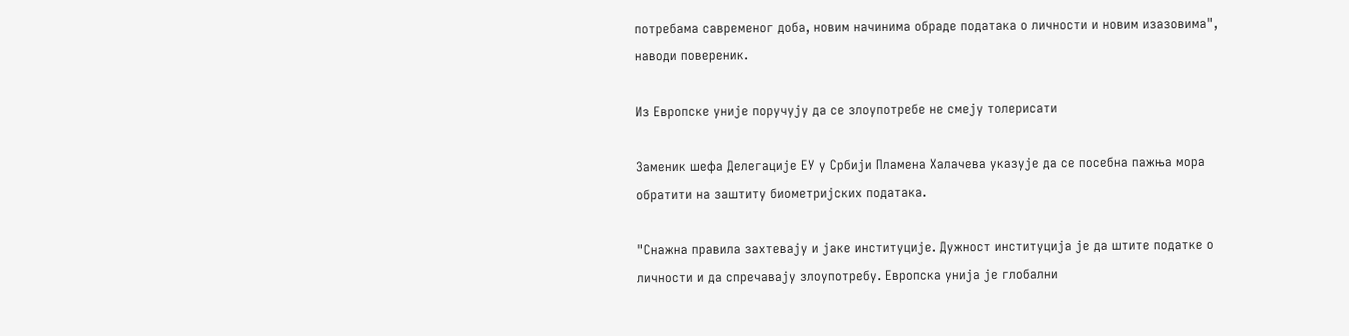потребама савременог доба, новим начинима обраде података о личности и новим изазовима", наводи повереник.

Из Европске уније поручују да се злоупотребе не смеју толерисати

Заменик шефа Делегације ЕУ у Србији Пламена Халачева указује да се посебна пажња мора обратити на заштиту биометријских података.

"Снажна правила захтевају и јаке институције. Дужност институција је да штите податке о личности и да спречавају злоупотребу. Европска унија је глобални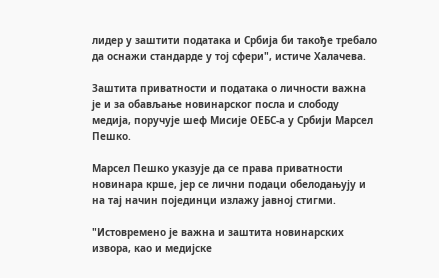лидер у заштити података и Србија би такође требало да оснажи стандарде у тој сфери", истиче Халачева.

Заштита приватности и података о личности важна је и за обављање новинарског посла и слободу медија, поручује шеф Мисије ОЕБС-а у Србији Марсел Пешко.

Марсел Пешко указује да се права приватности новинара крше, јер се лични подаци обелодањују и на тај начин појединци излажу јавној стигми.

"Истовремено је важна и заштита новинарских извора, као и медијске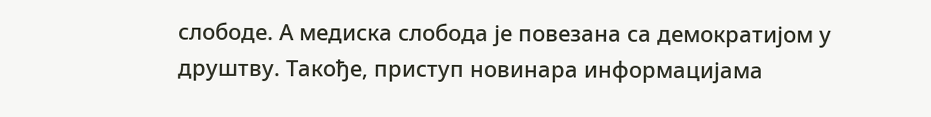слободе. А медиска слобода је повезана са демократијом у друштву. Такође, приступ новинара информацијама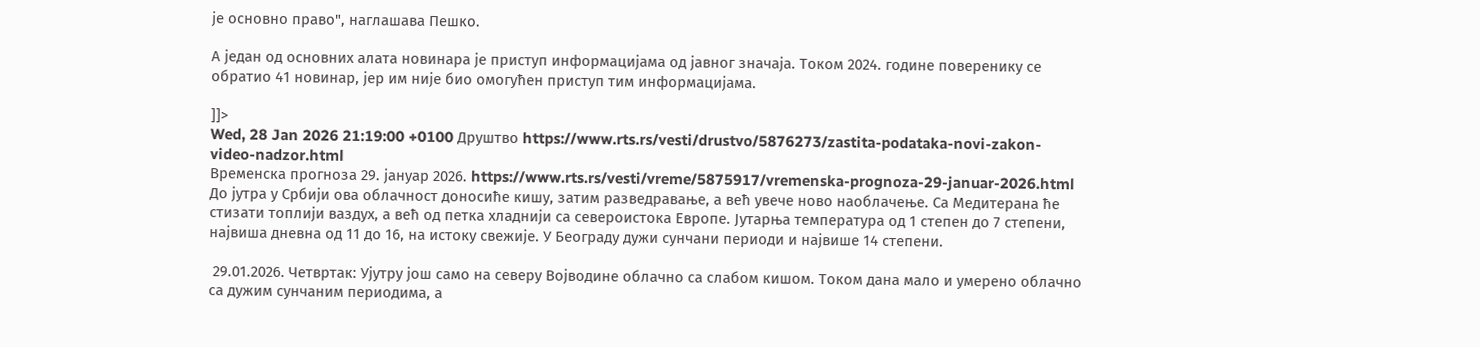је основно право", наглашава Пешко.

А један од основних алата новинара је приступ информацијама од јавног значаја. Током 2024. године поверенику се обратио 41 новинар, јер им није био омогућен приступ тим информацијама.

]]>
Wed, 28 Jan 2026 21:19:00 +0100 Друштво https://www.rts.rs/vesti/drustvo/5876273/zastita-podataka-novi-zakon-video-nadzor.html
Временска прогноза 29. јануар 2026. https://www.rts.rs/vesti/vreme/5875917/vremenska-prognoza-29-januar-2026.html До јутра у Србији ова облачност доносиће кишу, затим разведравање, а већ увече ново наоблачење. Са Медитерана ће стизати топлији ваздух, а већ од петка хладнији са североистока Европе. Јутарња температура од 1 степен до 7 степени, највиша дневна од 11 до 16, на истоку свежије. У Београду дужи сунчани периоди и највише 14 степени.

 29.01.2026. Четвртак: Ујутру још само на северу Војводине облачно са слабом кишом. Током дана мало и умерено облачно са дужим сунчаним периодима, а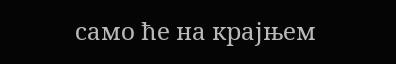само ће на крајњем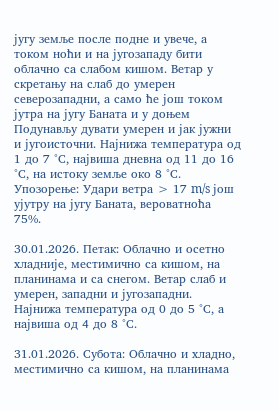југу земље после подне и увече, а током ноћи и на југозападу бити облачно са слабом кишом. Ветар у скретању на слаб до умерен северозападни, а само ће још током јутра на југу Баната и у доњем Подунављу дувати умерен и јак јужни и југоисточни. Најнижа температура од 1 до 7 °С, највиша дневна од 11 до 16 °С, на истоку земље око 8 °С. Упозорење: Удари ветра > 17 m/s још ујутру на југу Баната, вероватноћа 75%.

30.01.2026. Петак: Облачно и осетно хладније, местимично са кишом, на планинама и са снегом. Ветар слаб и умерен, западни и југозападни. Најнижа температура од 0 до 5 °С, а највиша од 4 до 8 °С.

31.01.2026. Субота: Облачно и хладно, местимично са кишом, на планинама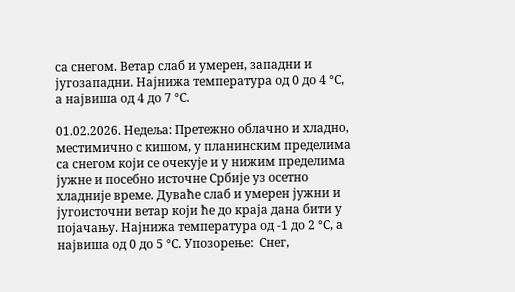са снегом. Ветар слаб и умерен, западни и југозападни. Најнижа температура од 0 до 4 °С, а највиша од 4 до 7 °С.

01.02.2026. Недеља: Претежно облачно и хладно, местимично с кишом, у планинским пределима са снегом који се очекује и у нижим пределима јужне и посебно источне Србије уз осетно хладније време. Дуваће слаб и умерен јужни и југоисточни ветар који ће до краја дана бити у појачању. Најнижа температура од -1 до 2 °С, а највиша од 0 до 5 °С. Упозорење:  Снег,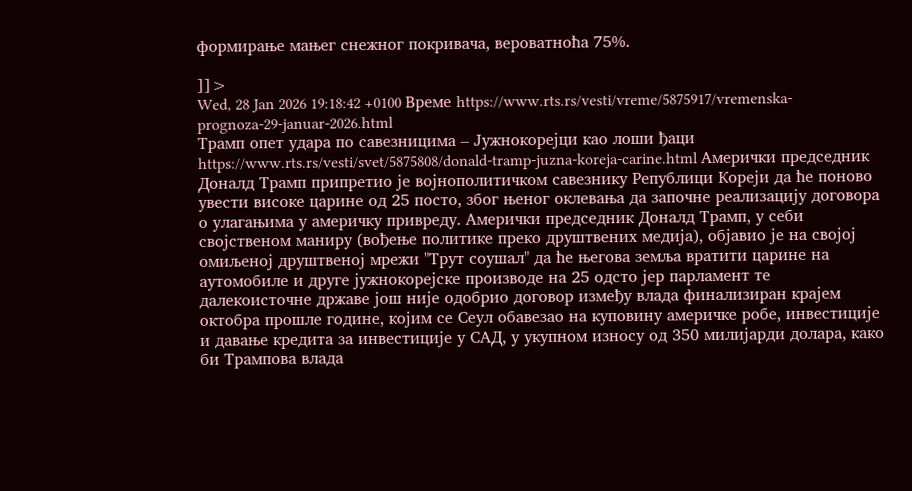формирање мањег снежног покривача, вероватноћа 75%.

]]>
Wed, 28 Jan 2026 19:18:42 +0100 Време https://www.rts.rs/vesti/vreme/5875917/vremenska-prognoza-29-januar-2026.html
Трамп опет удара по савезницима – Јужнокорејци као лоши ђаци https://www.rts.rs/vesti/svet/5875808/donald-tramp-juzna-koreja-carine.html Амерички председник Доналд Трамп припретио је војнополитичком савезнику Републици Кореји да ће поново увести високе царине од 25 посто, због њеног оклевања да започне реализацију договора о улагањима у америчку привреду. Амерички председник Доналд Трамп, у себи својственом маниру (вођење политике преко друштвених медија), објавио је на својој омиљеној друштвеној мрежи "Трут соушал" да ће његова земља вратити царине на аутомобиле и друге јужнокорејске производе на 25 одсто јер парламент те далекоисточне државе још није одобрио договор између влада финализиран крајем октобра прошле године, којим се Сеул обавезао на куповину америчке робе, инвестиције и давање кредита за инвестиције у САД, у укупном износу од 350 милијарди долара, како би Трампова влада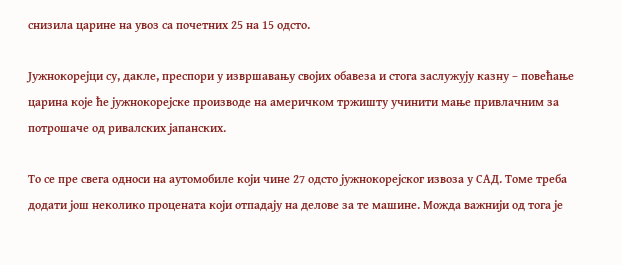снизила царине на увоз са почетних 25 на 15 одсто.

Јужнокорејци су, дакле, преспори у извршавању својих обавеза и стога заслужују казну – повећање царина које ће јужнокорејске производе на америчком тржишту учинити мање привлачним за потрошаче од ривалских јапанских.

То се пре свега односи на аутомобиле који чине 27 одсто јужнокорејског извоза у САД. Томе треба додати још неколико процената који отпадају на делове за те машине. Можда важнији од тога је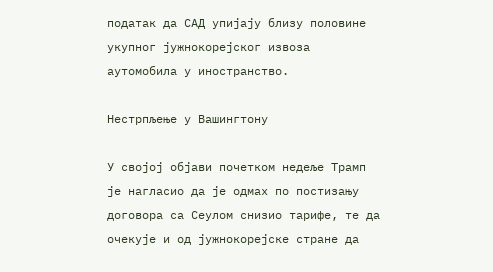податак да САД упијају близу половине укупног јужнокорејског извоза аутомобила у иностранство.

Нестрпљење у Вашингтону

У својој објави почетком недеље Трамп је нагласио да је одмах по постизању договора са Сеулом снизио тарифе, те да очекује и од јужнокорејске стране да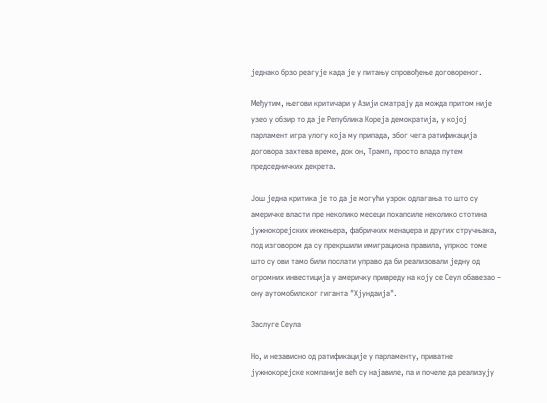једнако брзо реагује када је у питању спровођење договореног.

Међутим, његови критичари у Азији сматрају да можда притом није узео у обзир то да је Република Кореја демократија, у којој парламент игра улогу која му припада, због чега ратификација договора захтева време, док он, Трамп, просто влада путем председничких декрета.

Још једна критика је то да је могући узрок одлагања то што су америчке власти пре неколико месеци похапсиле неколико стотина јужнокорејских инжењера, фабричких менаџера и других стручњака, под изговором да су прекршили имиграциона правила, упркос томе што су ови тамо били послати управо да би реализовали једну од огромних инвестиција у америчку привреду на коју се Сеул обавезао – ону аутомобилског гиганта "Хјундаија".

Заслуге Сеула

Но, и независно од ратификације у парламенту, приватне јужнокорејске компаније већ су најавиле, па и почеле да реализују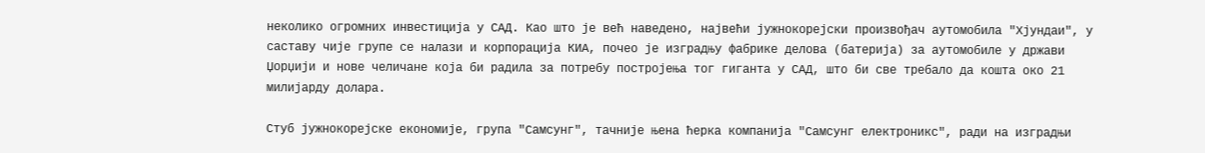неколико огромних инвестиција у САД. Као што је већ наведено, највећи јужнокорејски произвођач аутомобила "Хјундаи", у саставу чије групе се налази и корпорација КИА, почео је изградњу фабрике делова (батерија) за аутомобиле у држави Џорџији и нове челичане која би радила за потребу постројења тог гиганта у САД, што би све требало да кошта око 21 милијарду долара.

Стуб јужнокорејске економије, група "Самсунг", тачније њена ћерка компанија "Самсунг електроникс", ради на изградњи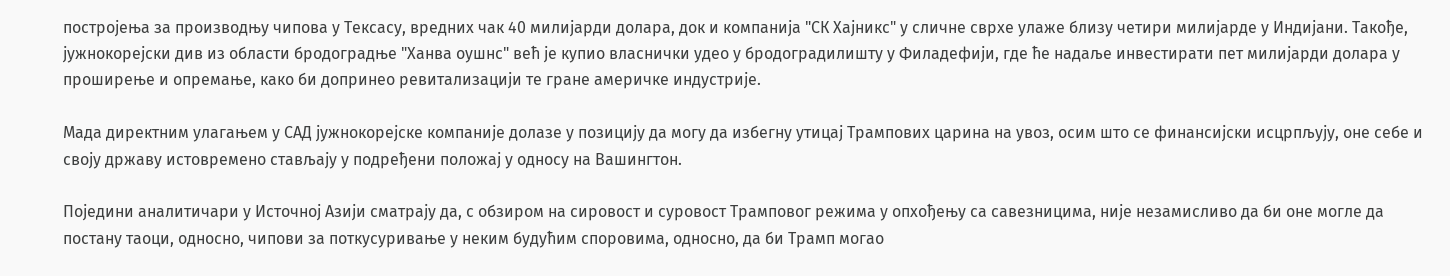постројења за производњу чипова у Тексасу, вредних чак 40 милијарди долара, док и компанија "СК Хајникс" у сличне сврхе улаже близу четири милијарде у Индијани. Такође, јужнокорејски див из области бродоградње "Ханва оушнс" већ је купио власнички удео у бродоградилишту у Филадефији, где ће надаље инвестирати пет милијарди долара у проширење и опремање, како би допринео ревитализацији те гране америчке индустрије.

Мада директним улагањем у САД јужнокорејске компаније долазе у позицију да могу да избегну утицај Трампових царина на увоз, осим што се финансијски исцрпљују, оне себе и своју државу истовремено стављају у подређени положај у односу на Вашингтон.

Поједини аналитичари у Источној Азији сматрају да, с обзиром на сировост и суровост Трамповог режима у опхођењу са савезницима, није незамисливо да би оне могле да постану таоци, односно, чипови за поткусуривање у неким будућим споровима, односно, да би Трамп могао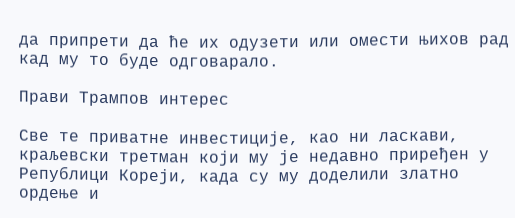да припрети да ће их одузети или омести њихов рад кад му то буде одговарало.

Прави Трампов интерес

Све те приватне инвестиције, као ни ласкави, краљевски третман који му је недавно приређен у Републици Кореји, када су му доделили златно ордење и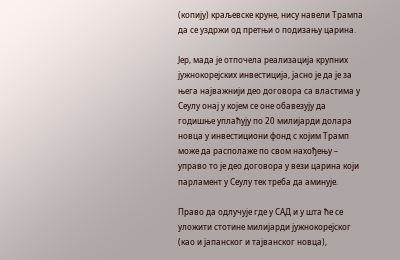(копију) краљевске круне, нису навели Трампа да се уздржи од претњи о подизању царина.

Јер, мада је отпочела реализација крупних јужнокорејских инвестиција, јасно је да је за њега најважнији део договора са властима у Сеулу онај у којем се оне обавезују да годишње уплаћују по 20 милијарди долара новца у инвестициони фонд с којим Трамп може да располаже по свом нахођењу – управо то је део договора у вези царина који парламент у Сеулу тек треба да аминује.

Право да одлучује где у САД и у шта ће се уложити стотине милијарди јужнокорејског (као и јапанског и тајванског новца),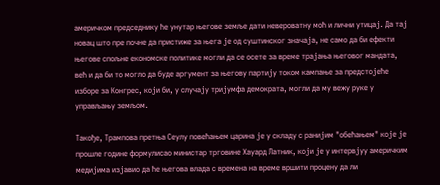америчком председнику ће унутар његове земље дати невероватну моћ и лични утицај. Да тај новац што пре почне да пристиже за њега је од суштинског значаја, не само да би ефекти његове спољне економске политике могли да се осете за време трајања његовог мандата, већ и да би то могло да буде аргумент за његову партију током кампање за предстојеће изборе за Конгрес, који би, у случају тријумфа демократа, могли да му вежу руке у управљању земљом.

Такође, Трампова претња Сеулу повећањем царина је у складу с ранијим "обећањем" које је прошле године формулисао министар трговине Хауард Латник, који је у интервјуу америчким медијима изјавио да ће његова влада с времена на време вршити процену да ли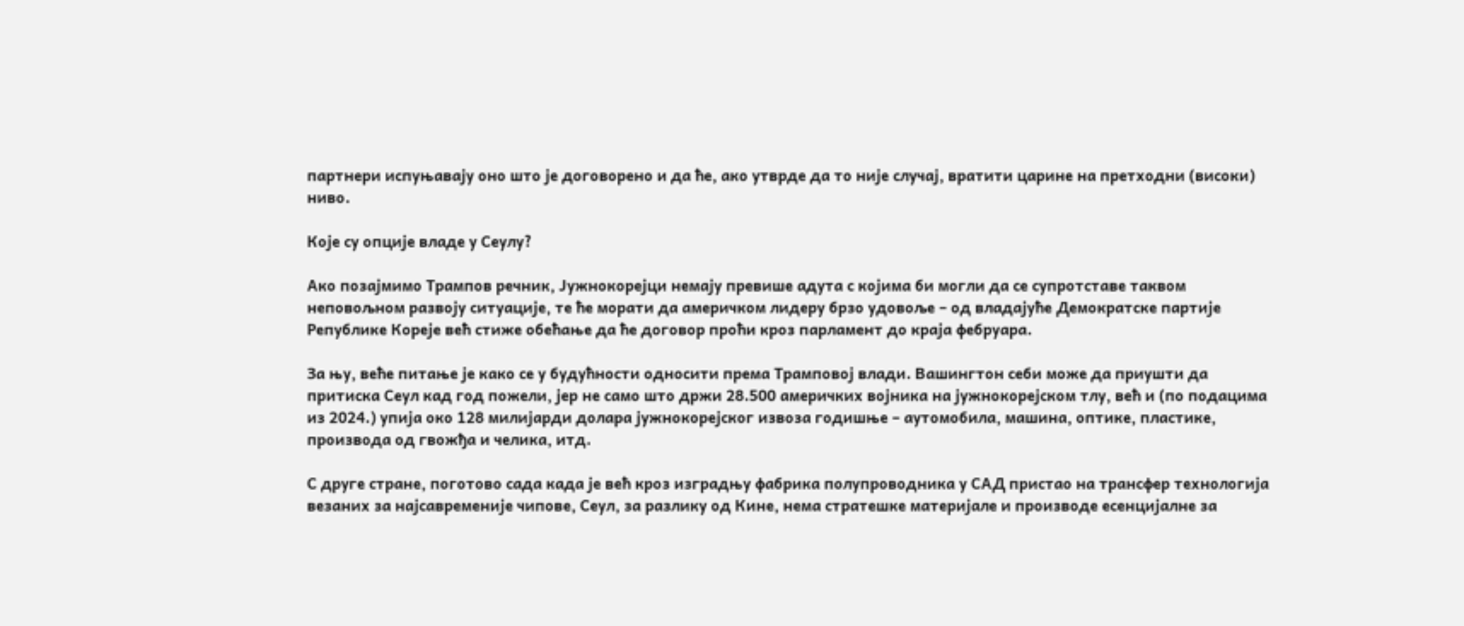партнери испуњавају оно што је договорено и да ће, ако утврде да то није случај, вратити царине на претходни (високи) ниво.

Које су опције владе у Сеулу?

Ако позајмимо Трампов речник, Јужнокорејци немају превише адута с којима би могли да се супротставе таквом неповољном развоју ситуације, те ће морати да америчком лидеру брзо удовоље – од владајуће Демократске партије Републике Кореје већ стиже обећање да ће договор проћи кроз парламент до краја фебруара.

За њу, веће питање је како се у будућности односити према Трамповој влади. Вашингтон себи може да приушти да притиска Сеул кад год пожели, јер не само што држи 28.500 америчких војника на јужнокорејском тлу, већ и (по подацима из 2024.) упија око 128 милијарди долара јужнокорејског извоза годишње – аутомобила, машина, оптике, пластике, производа од гвожђа и челика, итд.

С друге стране, поготово сада када је већ кроз изградњу фабрика полупроводника у САД пристао на трансфер технологија везаних за најсавременије чипове, Сеул, за разлику од Кине, нема стратешке материјале и производе есенцијалне за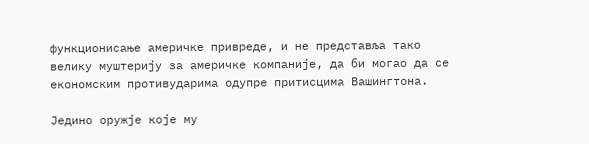функционисање америчке привреде, и не представља тако велику муштерију за америчке компаније, да би могао да се економским противударима одупре притисцима Вашингтона.

Једино оружје које му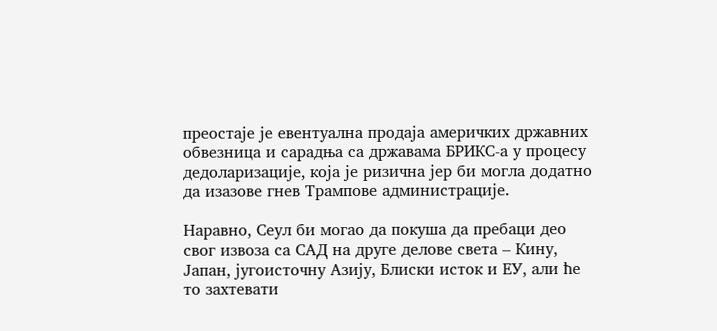преостаје је евентуална продаја америчких државних обвезница и сарадња са државама БРИКС-а у процесу дедоларизације, која је ризична јер би могла додатно да изазове гнев Трампове администрације.

Наравно, Сеул би могао да покуша да пребаци део свог извоза са САД на друге делове света – Кину, Јапан, југоисточну Азију, Блиски исток и ЕУ, али ће то захтевати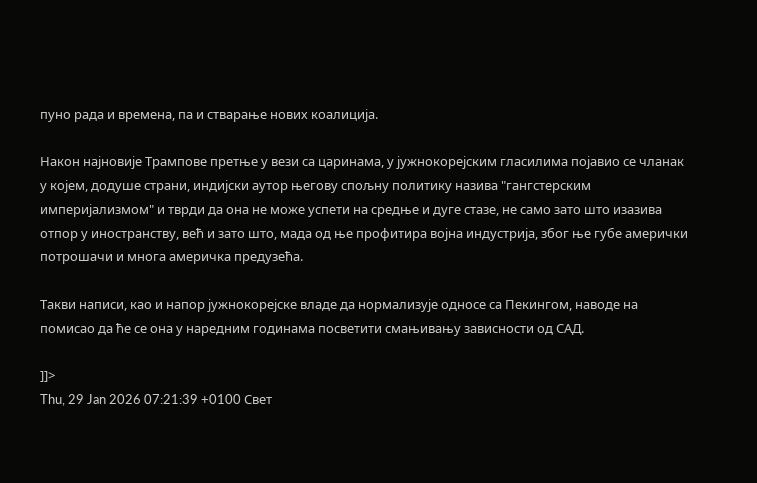пуно рада и времена, па и стварање нових коалиција.

Након најновије Трампове претње у вези са царинама, у јужнокорејским гласилима појавио се чланак у којем, додуше страни, индијски аутор његову спољну политику назива "гангстерским империјализмом" и тврди да она не може успети на средње и дуге стазе, не само зато што изазива отпор у иностранству, већ и зато што, мада од ње профитира војна индустрија, због ње губе амерички потрошачи и многа америчка предузећа.

Такви написи, као и напор јужнокорејске владе да нормализује односе са Пекингом, наводе на помисао да ће се она у наредним годинама посветити смањивању зависности од САД.

]]>
Thu, 29 Jan 2026 07:21:39 +0100 Свет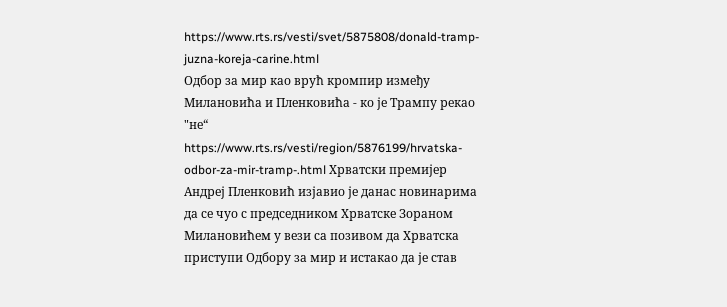https://www.rts.rs/vesti/svet/5875808/donald-tramp-juzna-koreja-carine.html
Одбор за мир као врућ кромпир између Милановића и Пленковића - ко је Трампу рекао "не“ https://www.rts.rs/vesti/region/5876199/hrvatska-odbor-za-mir-tramp-.html Хрватски премијер Андреј Пленковић изјавио је данас новинарима да се чуо с председником Хрватске Зораном Милановићем у вези са позивом да Хрватска приступи Одбору за мир и истакао да је став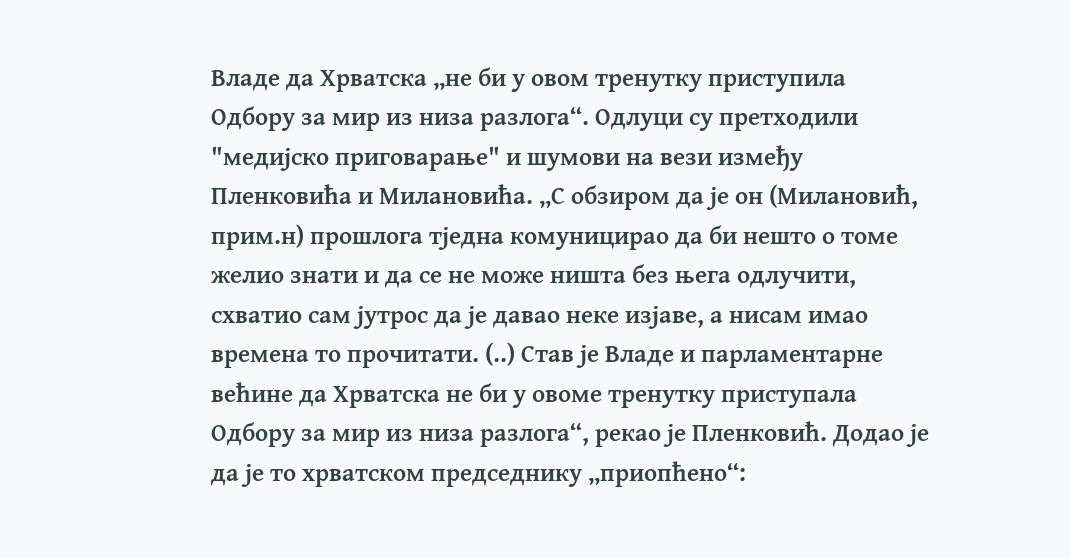Владе да Хрватска „не би у овом тренутку приступила Одбору за мир из низа разлога“. Одлуци су претходили "медијско приговарање" и шумови на вези између Пленковића и Милановића. „С обзиром да је он (Милановић, прим.н) прошлога тједна комуницирао да би нешто о томе желио знати и да се не може ништа без њега одлучити, схватио сам јутрос да је давао неке изјаве, а нисам имао времена то прочитати. (..) Став је Владе и парламентарне већине да Хрватска не би у овоме тренутку приступала Одбору за мир из низа разлога“, рекао је Пленковић. Додао је да је то хрватском председнику „приопћено“: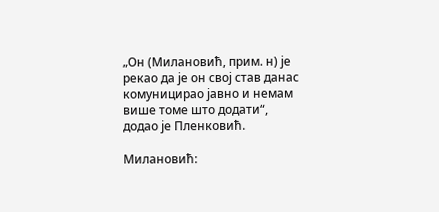„Он (Милановић, прим. н) је рекао да је он свој став данас комуницирао јавно и немам више томе што додати“, додао је Пленковић.

Милановић: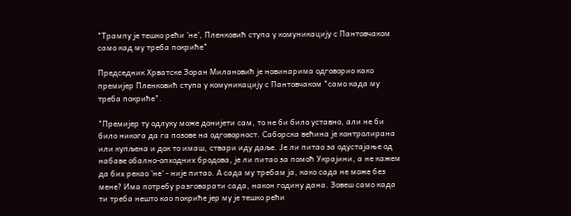"Трампу је тешко рећи 'не', Пленковић ступа у комуникацију с Пантовчаком само кад му треба покриће"

Председник Хрватске Зоран Милановић је новинарима одговорио како премијер Пленковић ступа у комуникацију с Пантовчаком "само када му треба покриће".

"Премијер ту одлуку може донијети сам, то не би било уставно, али не би било никога да га позове на одговорност. Саборска већина је контролирана или купљена и док то имаш, ствари иду даље. Је ли питао за одустајање од набаве обално-опходних бродова, је ли питао за помоћ Украјини, а не кажем да бих рекао 'не' - није питао. А сада му требам ја, како сада не може без мене? Има потребу разговарати сада, након годину дана. Зовеш само када ти треба нешто као покриће јер му је тешко рећи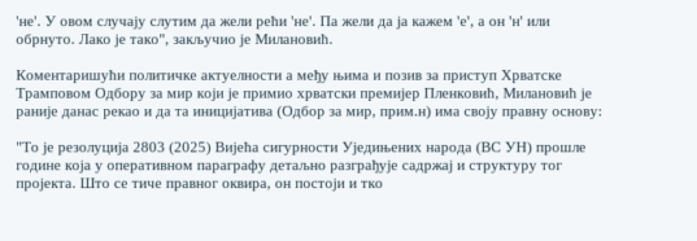'не'. У овом случају слутим да жели рећи 'не'. Па жели да ја кажем 'е', а он 'н' или обрнуто. Лако је тако", закључио је Милановић.

Коментаришући политичке актуелности а међу њима и позив за приступ Хрватске Трамповом Одбору за мир који је примио хрватски премијер Пленковић, Милановић је раније данас рекао и да та иницијатива (Одбор за мир, прим.н) има своју правну основу:

"То је резолуција 2803 (2025) Вијећа сигурности Уједињених народа (ВС УН) прошле године која у оперативном параграфу детаљно разграђује садржај и структуру тог пројекта. Што се тиче правног оквира, он постоји и тко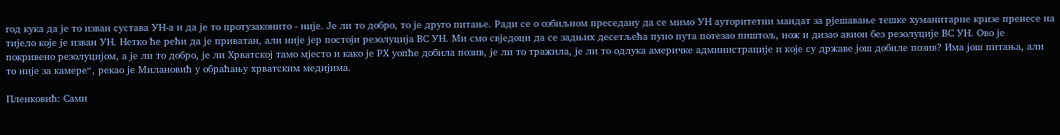год кука да је то изван сустава УН-а и да је то протузаконито - није. Је ли то добро, то је друго питање. Ради се о озбиљном преседану да се мимо УН ауторитетни мандат за рјешавање тешке хуманитарне кризе пренесе на тијело које је изван УН. Нетко ће рећи да је приватан, али није јер постоји резолуција ВС УН. Ми смо свједоци да се задњих десетљећа пуно пута потезао пиштољ, нож и дизао авион без резолуције ВС УН. Ово је покривено резолуцијом, а је ли то добро, је ли Хрватској тамо мјесто и како је РХ уопће добила позив, је ли то тражила, је ли то одлука америчке администрације и које су државе још добиле позив? Има још питања, али то није за камере“, рекао је Милановић у обраћању хрватским медијима.

Пленковић: Сами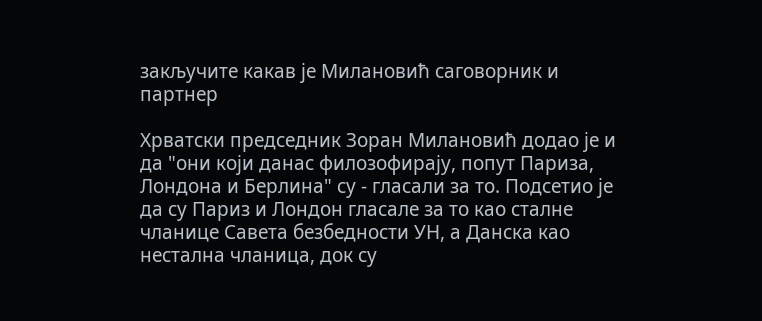закључите какав је Милановић саговорник и партнер

Хрватски председник Зоран Милановић додао је и да "они који данас филозофирају, попут Париза, Лондона и Берлина" су - гласали за то. Подсетио је да су Париз и Лондон гласале за то као сталне чланице Савета безбедности УН, а Данска као нестална чланица, док су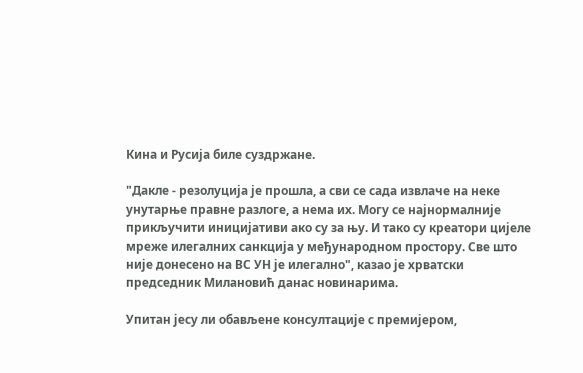Кина и Русија биле суздржане.

"Дакле - резолуција је прошла, а сви се сада извлаче на неке унутарње правне разлоге, а нема их. Могу се најнормалније прикључити иницијативи ако су за њу. И тако су креатори цијеле мреже илегалних санкција у међународном простору. Све што није донесено на ВС УН је илегално", казао је хрватски председник Милановић данас новинарима.

Упитан јесу ли обављене консултације с премијером,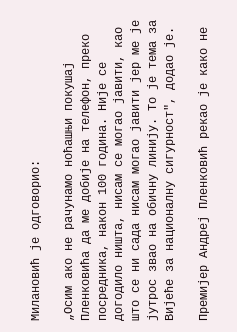Милановић је одговорио:

„Осим ако не рачунамо ноћашњи покушај Пленковића да ме добије на телефон, преко посредника, након 100 година. Није се догодило ништа, нисам се могао јавити, као што се ни сада нисам могао јавити јер ме је јутрос звао на обичну линију. То је тема за Вијеће за националну сигурност", додао је.

Премијер Андреј Пленковић рекао је како не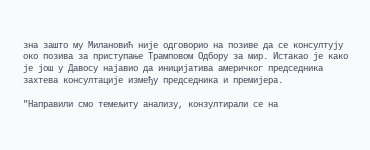зна зашто му Милановић није одговорио на позиве да се консултују око позива за приступање Трамповом Одбору за мир. Истакао је како је још у Давосу најавио да иницијатива америчког председника захтева консултације између председника и премијера.

"Направили смо темељиту анализу, конзултирали се на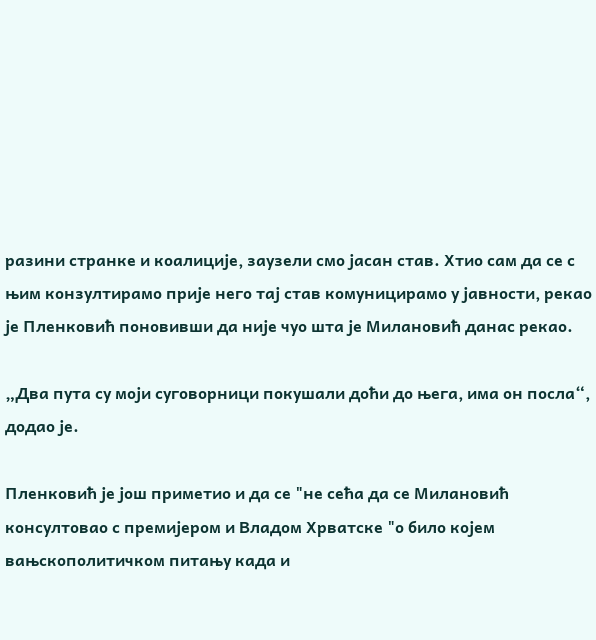разини странке и коалиције, заузели смо јасан став. Хтио сам да се с њим конзултирамо прије него тај став комуницирамо у јавности, рекао је Пленковић поновивши да није чуо шта је Милановић данас рекао.

„Два пута су моји суговорници покушали доћи до њега, има он посла“, додао је.

Пленковић је још приметио и да се "не сећа да се Милановић консултовао с премијером и Владом Хрватске "о било којем вањскополитичком питању када и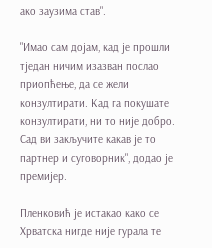ако заузима став".

"Имао сам дојам, кад је прошли тједан ничим изазван послао приопћење, да се жели конзултирати. Кад га покушате конзултирати, ни то није добро. Сад ви закључите какав је то партнер и суговорник", додао је премијер.

Пленковић је истакао како се Хрватска нигде није гурала те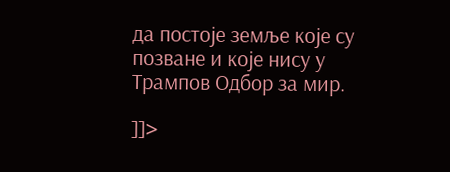да постоје земље које су позване и које нису у Трампов Одбор за мир.

]]>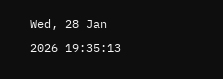Wed, 28 Jan 2026 19:35:13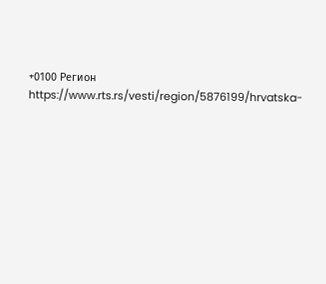+0100 Регион https://www.rts.rs/vesti/region/5876199/hrvatska-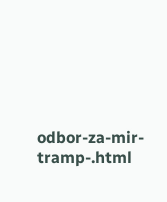odbor-za-mir-tramp-.html